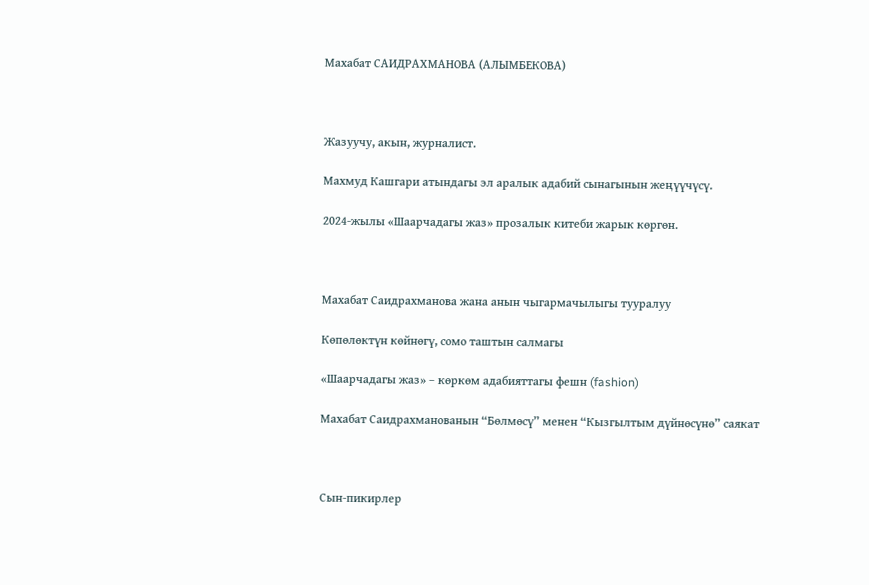Махабат САИДРАХМАНОВА (АЛЫМБЕКОВА)



Жазуучу, акын, журналист.

Махмуд Кашгари атындагы эл аралык адабий сынагынын жеңүүчүсү.

2024-жылы «Шаарчадагы жаз» прозалык китеби жарык көргөн.



Махабат Саидрахманова жана анын чыгармачылыгы тууралуу

Көпөлөктүн көйнөгү, сомо таштын салмагы

«Шаарчадагы жаз» – көркөм адабияттагы фешн (fashion)

Махабат Саидрахманованын “Бөлмөсү” менен “Кызгылтым дүйнөсүнө” саякат



Сын-пикирлер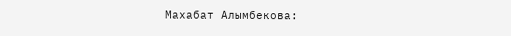Махабат Алымбекова: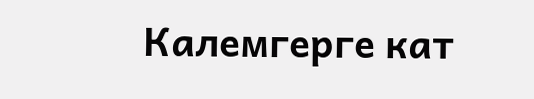Калемгерге кат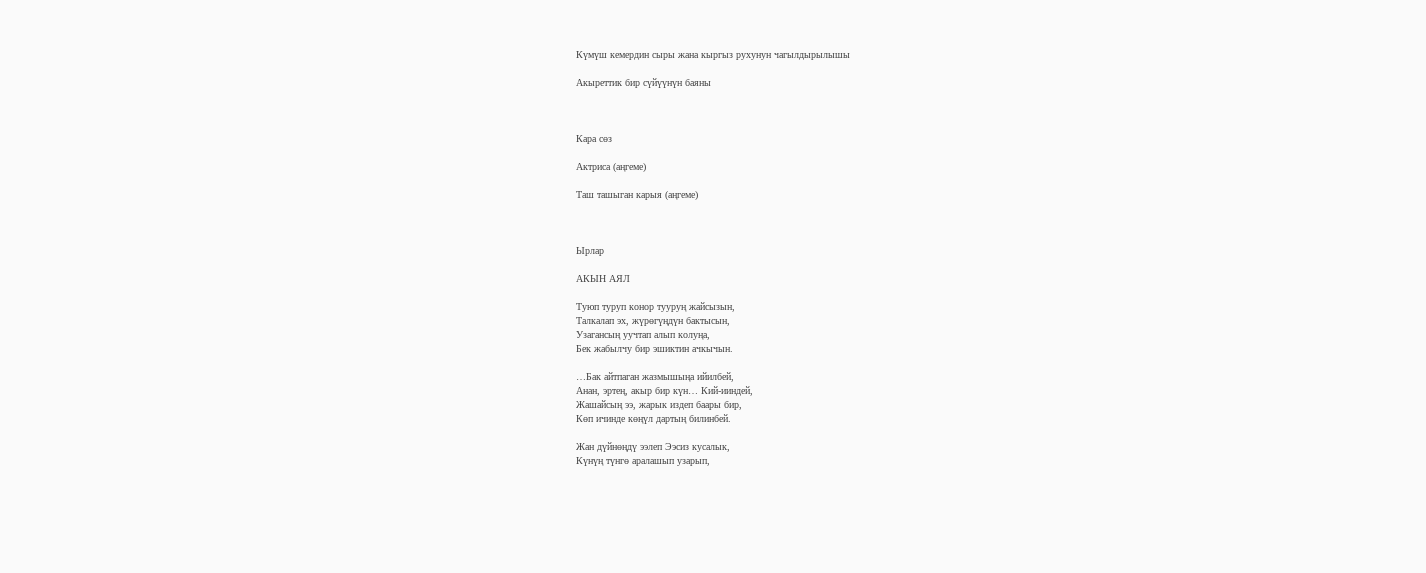Күмүш кемердин сыры жана кыргыз рухунун чагылдырылышы

Акыреттик бир сүйүүнүн баяны



Кара сөз

Актриса (аңгеме)

Таш ташыган карыя (аңгеме)



Ырлар

АКЫН АЯЛ

Туюп туруп конор тууруң жайсызын,
Талкалап эх, жүрөгүңдүн бактысын,
Узагансың уучтап алып колуңа,
Бек жабылчу бир эшиктин ачкычын.

…Бак айтпаган жазмышыңа ийилбей,
Анан, эртең, акыр бир күн… Кий-ииндей,
Жашайсың ээ, жарык издеп баары бир,
Көп ичинде көңүл дартың билинбей.

Жан дүйнөңдү ээлеп Ээсиз кусалык,
Күнүң түнгө аралашып узарып,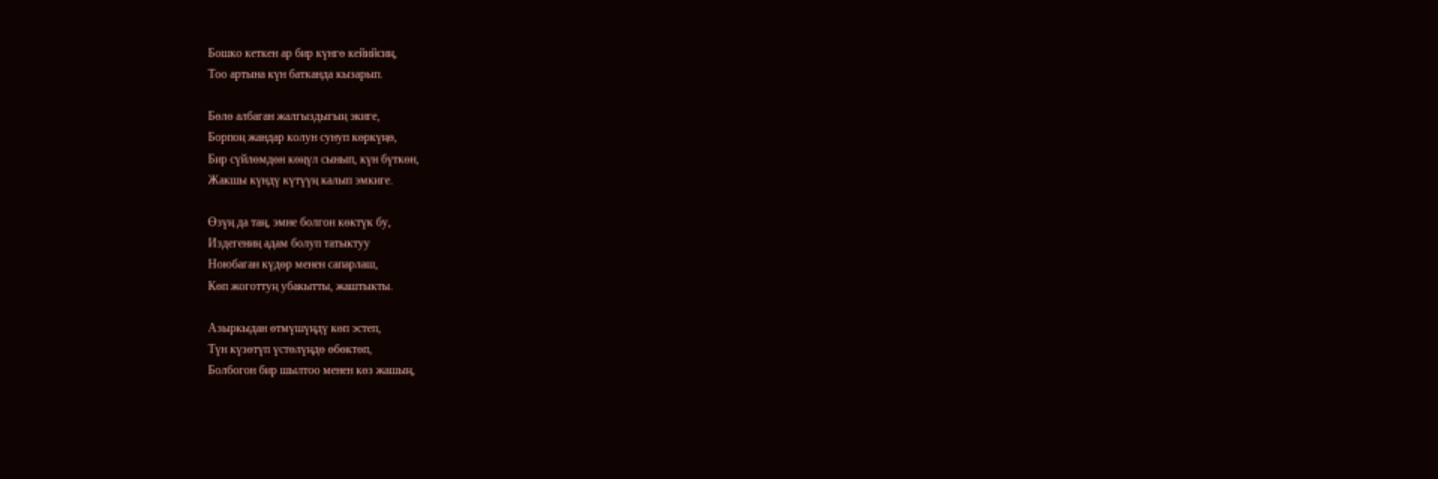Бошко кеткен ар бир күнгө кейийсиң,
Тоо артына күн батканда кызарып.

Бөлө албаган жалгыздыгың экиге,
Борпоң жандар колун сунуп көркүңө,
Бир сүйлөмдөн көңүл сынып, күн бүткөн,
Жакшы күндү күтүүң калып эмкиге.

Өзүң да таң, эмне болгон көктүк бу,
Издегениң адам болуп татыктуу
Ноюбаган күдөр менен сапарлаш,
Көп жоготтуң убакытты, жаштыкты.

Азыркыдан өтмүшүңдү көп эстеп,
Түн күзөтүп үстөлүңдө өбөктөп,
Болбогон бир шылтоо менен көз жашың,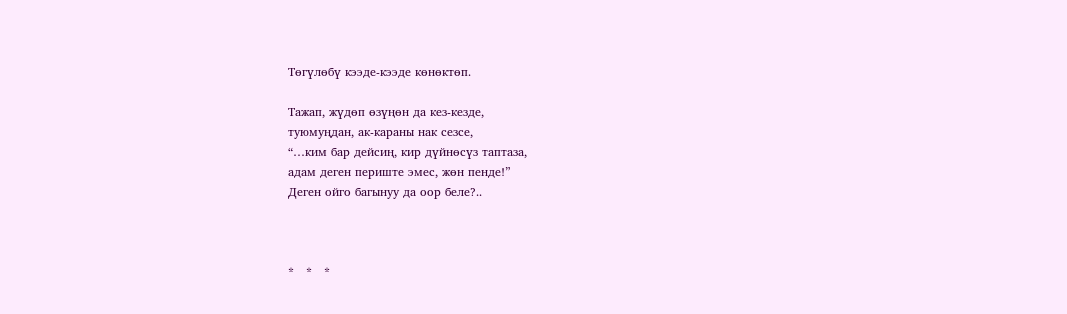Төгүлөбү кээде-кээде көнөктөп.

Тажап, жүдөп өзүңөн да кез-кезде,
туюмуңдан, ак-караны нак сезсе,
“…ким бар дейсиң, кир дүйнөсүз таптаза,
адам деген периште эмес, жөн пенде!”
Деген ойго багынуу да оор беле?..



*   *   *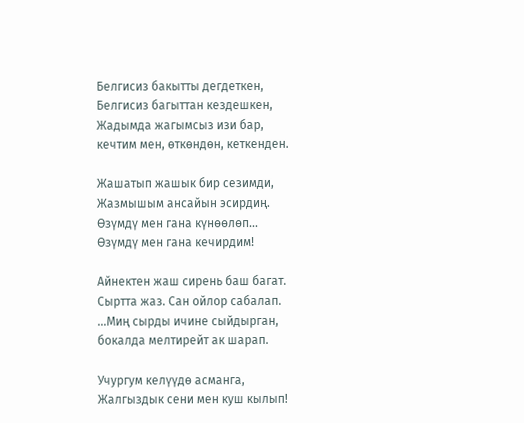Белгисиз бакытты дегдеткен,
Белгисиз багыттан кездешкен,
Жадымда жагымсыз изи бар,
кечтим мен, өткөндөн, кеткенден.

Жашатып жашык бир сезимди,
Жазмышым ансайын эсирдиң.
Өзүмдү мен гана күнөөлөп…
Өзүмдү мен гана кечирдим!

Айнектен жаш сирень баш багат.
Сыртта жаз. Сан ойлор сабалап.
…Миң сырды ичине сыйдырган,
бокалда мелтирейт ак шарап.

Учургум келүүдө асманга,
Жалгыздык сени мен куш кылып!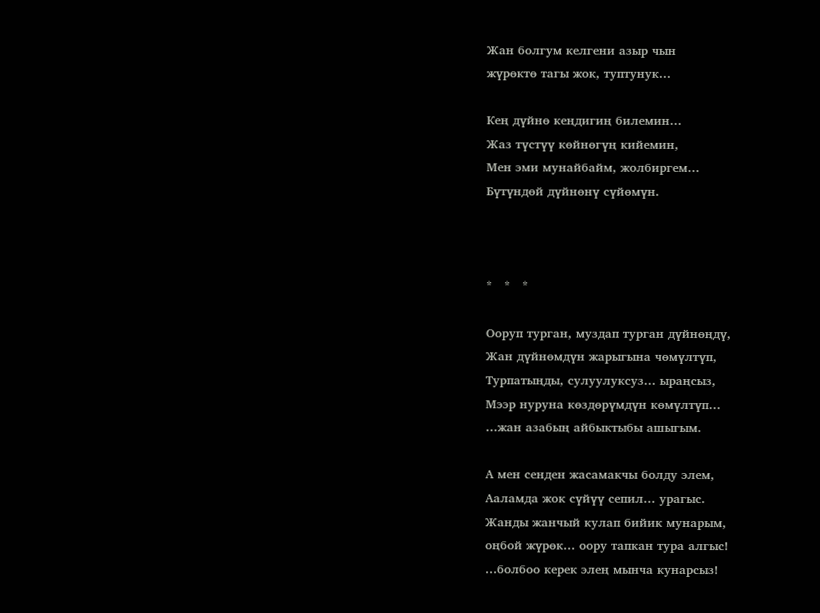Жан болгум келгени азыр чын
жүрөктө тагы жок, туптунук…

Кең дүйнө кеңдигиң билемин…
Жаз түстүү көйнөгүң кийемин,
Мен эми мунайбайм, жолбиргем…
Бүтүндөй дүйнөнү сүйөмүн.



*   *   *

Ооруп турган, муздап турган дүйнөңдү,
Жан дүйнөмдүн жарыгына чөмүлтүп,
Турпатыңды, сулуулуксуз… ыраңсыз,
Мээр нуруна көздөрүмдүн көмүлтүп…
…жан азабың айбыктыбы ашыгым.

А мен сенден жасамакчы болду элем,
Ааламда жок сүйүү сепил… урагыс.
Жанды жанчый кулап бийик мунарым,
оңбой жүрөк… оору тапкан тура алгыс!
…болбоо керек элең мынча кунарсыз!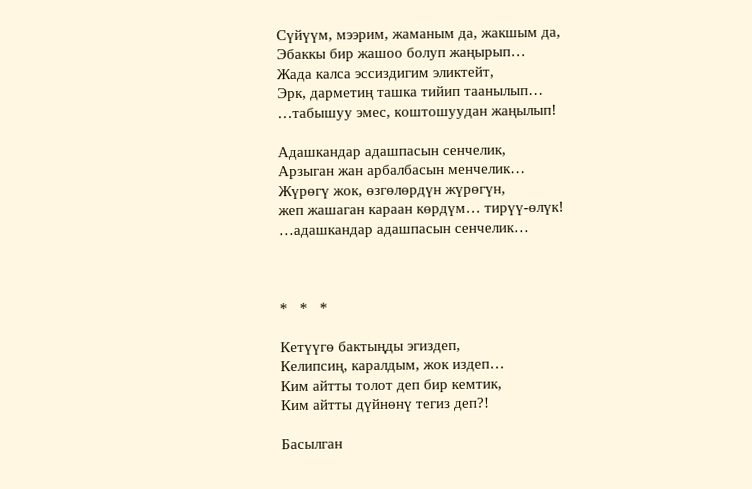Сүйүүм, мээрим, жаманым да, жакшым да,
Эбаккы бир жашоо болуп жаңырып…
Жада калса эссиздигим эликтейт,
Эрк, дарметиң ташка тийип таанылып…
…табышуу эмес, коштошуудан жаңылып!

Адашкандар адашпасын сенчелик,
Арзыган жан арбалбасын менчелик…
Жүрөгү жок, өзгөлөрдүн жүрөгүн,
жеп жашаган караан көрдүм… тирүү-өлүк!
…адашкандар адашпасын сенчелик…



*   *   *

Кетүүгө бактыңды эгиздеп,
Келипсиң, каралдым, жок издеп…
Ким айтты толот деп бир кемтик,
Ким айтты дүйнөнү тегиз деп?!

Басылган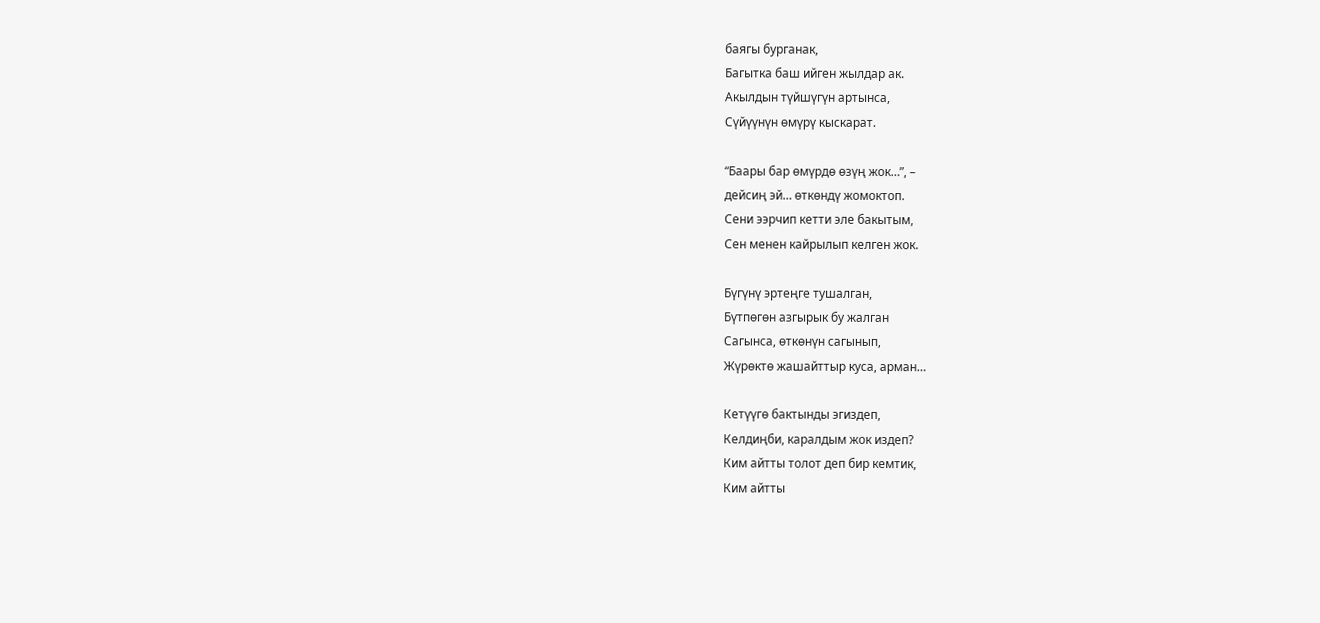баягы бурганак,
Багытка баш ийген жылдар ак.
Акылдын түйшүгүн артынса,
Сүйүүнүн өмүрү кыскарат.

“Баары бар өмүрдө өзүң жок…”, –
дейсиң эй… өткөндү жомоктоп.
Сени ээрчип кетти эле бакытым,
Сен менен кайрылып келген жок.

Бүгүнү эртеңге тушалган,
Бүтпөгөн азгырык бу жалган
Сагынса, өткөнүн сагынып,
Жүрөктө жашайттыр куса, арман…

Кетүүгө бактынды эгиздеп,
Келдиңби, каралдым жок издеп?
Ким айтты толот деп бир кемтик,
Ким айтты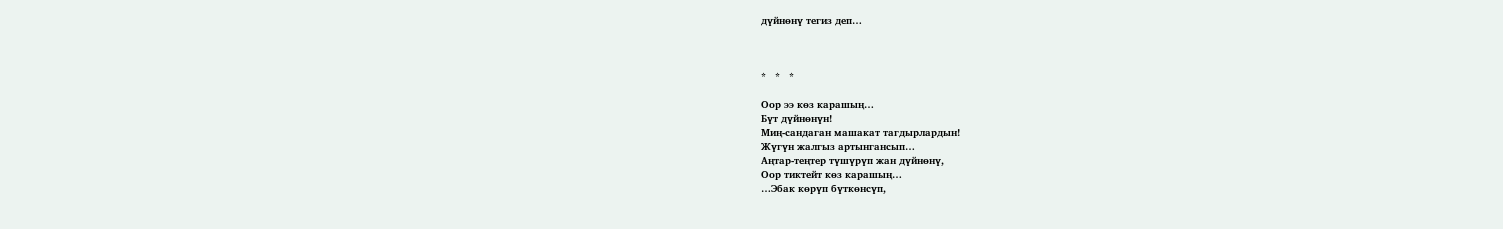дүйнөнү тегиз деп…



*   *   *

Оор ээ көз карашың…
Бүт дүйнөнүн!
Миң-сандаган машакат тагдырлардын!
Жүгүн жалгыз артынгансып…
Аңтар-теңтер түшүрүп жан дүйнөнү,
Оор тиктейт көз карашың…
…Эбак көрүп бүткөнсүп,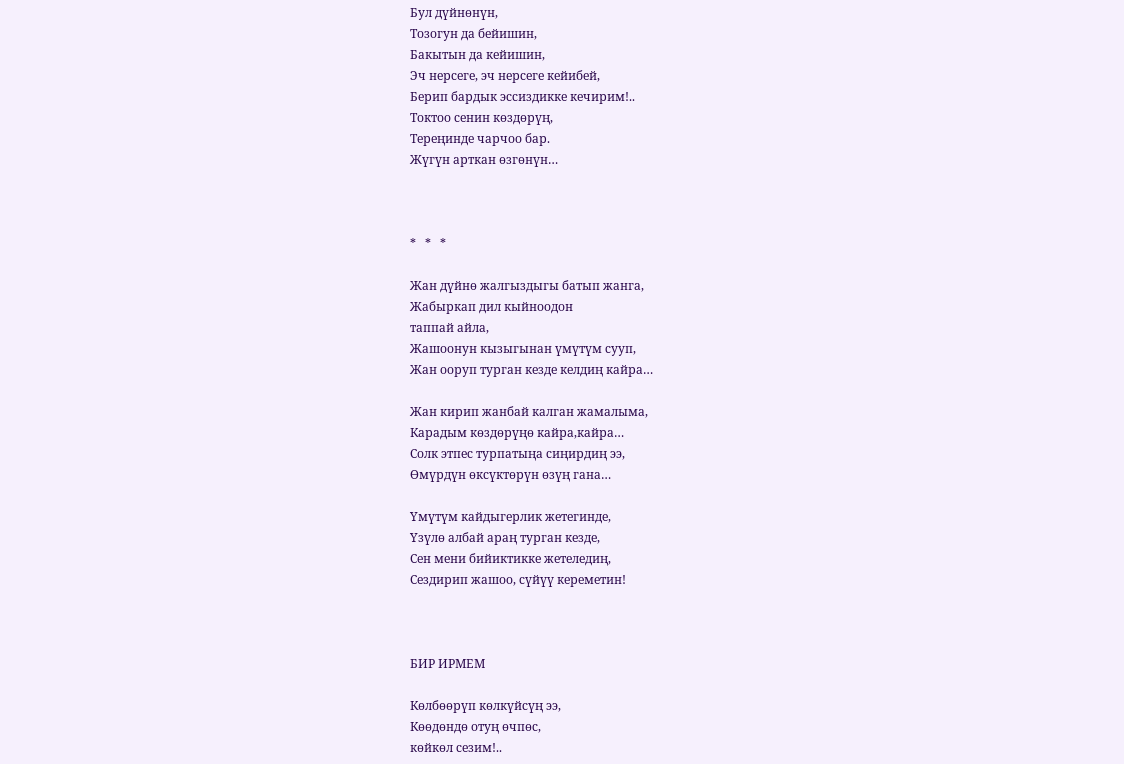Бул дүйнөнүн,
Тозогун да бейишин,
Бакытын да кейишин,
Эч нерсеге, эч нерсеге кейибей,
Берип бардык эссиздикке кечирим!..
Токтоо сенин көздөрүң,
Тереңинде чарчоо бар.
Жүгүн арткан өзгөнүн…



*   *   *

Жан дүйнө жалгыздыгы батып жанга,
Жабыркап дил кыйноодон
таппай айла,
Жашоонун кызыгынан үмүтүм сууп,
Жан ооруп турган кезде келдиң кайра…

Жан кирип жанбай калган жамалыма,
Карадым көздөрүңө кайра,кайра…
Солк этпес турпатыңа сиңирдиң ээ,
Өмүрдүн өксүктөрүн өзүң гана…

Үмүтүм кайдыгерлик жетегинде,
Үзүлө албай араң турган кезде,
Сен мени бийиктикке жетеледиң,
Сездирип жашоо, сүйүү кереметин!



БИР ИРМЕМ

Көлбөөрүп көлкүйсүң ээ,
Көөдөндө отуң өчпөс,
көйкөл сезим!..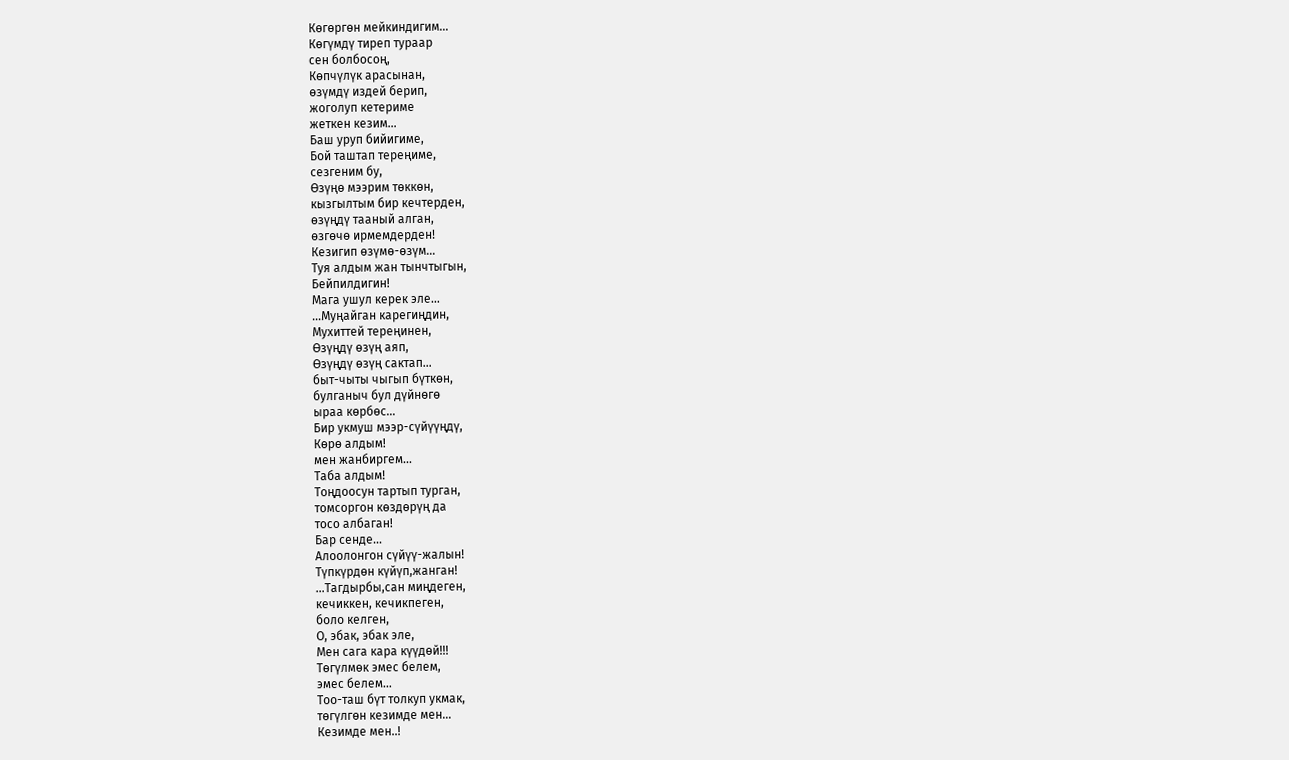Көгөргөн мейкиндигим…
Көгүмдү тиреп тураар
сен болбосоң,
Көпчүлүк арасынан,
өзүмдү издей берип,
жоголуп кетериме
жеткен кезим…
Баш уруп бийигиме,
Бой таштап тереңиме,
сезгеним бу,
Өзүңө мээрим төккөн,
кызгылтым бир кечтерден,
өзүңдү тааный алган,
өзгөчө ирмемдерден!
Кезигип өзүмө-өзүм…
Туя алдым жан тынчтыгын,
Бейпилдигин!
Мага ушул керек эле…
…Муңайган карегиңдин,
Мухиттей тереңинен,
Өзүңдү өзүң аяп,
Өзүңдү өзүң сактап…
быт-чыты чыгып бүткөн,
булганыч бул дүйнөгө
ыраа көрбөс…
Бир укмуш мээр-сүйүүңдү,
Көрө алдым!
мен жанбиргем…
Таба алдым!
Тоңдоосун тартып турган,
томсоргон көздөрүң да
тосо албаган!
Бар сенде…
Алоолонгон сүйүү-жалын!
Түпкүрдөн күйүп,жанган!
…Тагдырбы,сан миңдеген,
кечиккен, кечикпеген,
боло келген,
О, эбак, эбак эле,
Мен сага кара күүдөй!!!
Төгүлмөк эмес белем,
эмес белем…
Тоо-таш бүт толкуп укмак,
төгүлгөн кезимде мен…
Кезимде мен..!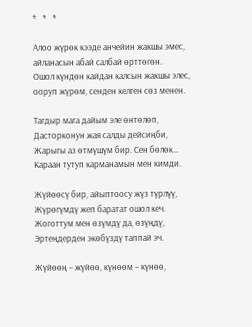*   *   *

Алоо жүрөк кээде анчейин жакшы эмес,
айланасын абай салбай өрттөгөн.
Ошол күндөн кайдан калсын жакшы элес,
ооруп жүрөм, сенден келген сөз менен.

Тагдыр мага дайым эле өнтөлөп,
Дасторконун жая салды дейсиңби,
Жарыгы аз өтмүшүм бир. Сен бөлөк…
Караан тутуп карманамын мен кимди.

Жүйөөсү бир, айыптоосу жүз түрлүү,
Жүрөгүмдү жеп баратат ошол кеч.
Жоготтум мен өзүмдү да, өзүңдү,
Эртеңдерден экөбүздү таппай эч.

Жүйөөң – жүйөө, күнөөм – күнөө,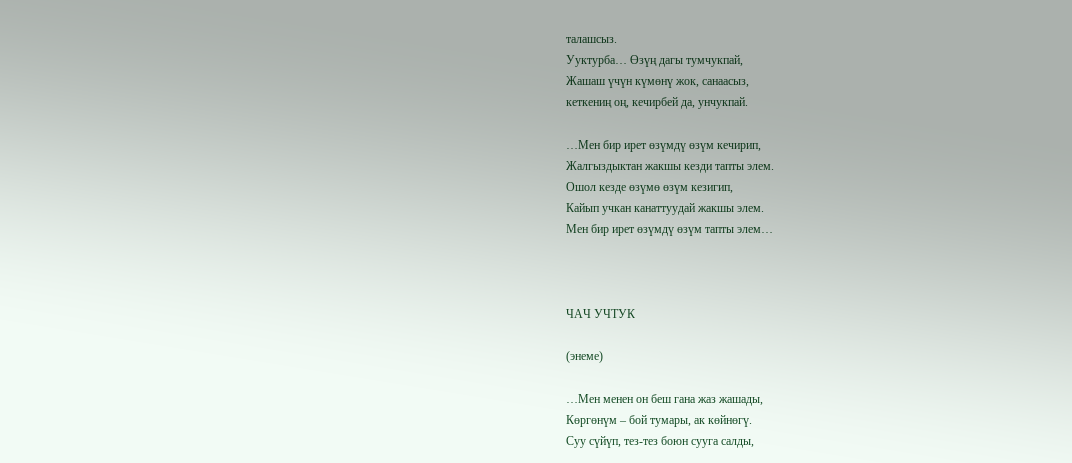талашсыз.
Ууктурба… Өзүң дагы тумчукпай,
Жашаш үчүн күмөнү жок, санаасыз,
кеткениң оң, кечирбей да, унчукпай.

…Мен бир ирет өзүмдү өзүм кечирип,
Жалгыздыктан жакшы кезди тапты элем.
Ошол кезде өзүмө өзүм кезигип,
Кайып учкан канаттуудай жакшы элем.
Мен бир ирет өзүмдү өзүм тапты элем…



ЧАЧ УЧТУК

(энеме)

…Мен менен он беш гана жаз жашады,
Көргөнүм – бой тумары, ак көйнөгү.
Суу сүйүп, тез-тез боюн сууга салды,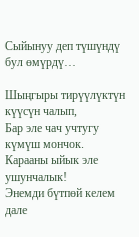Сыйынуу деп түшүндү бул өмүрдү…

Шыңгыры тирүүлүктүн күүсүн чалып,
Бар эле чач учтугу күмүш мончок.
Карааны ыйык эле ушунчалык!
Энемди бүтпөй келем дале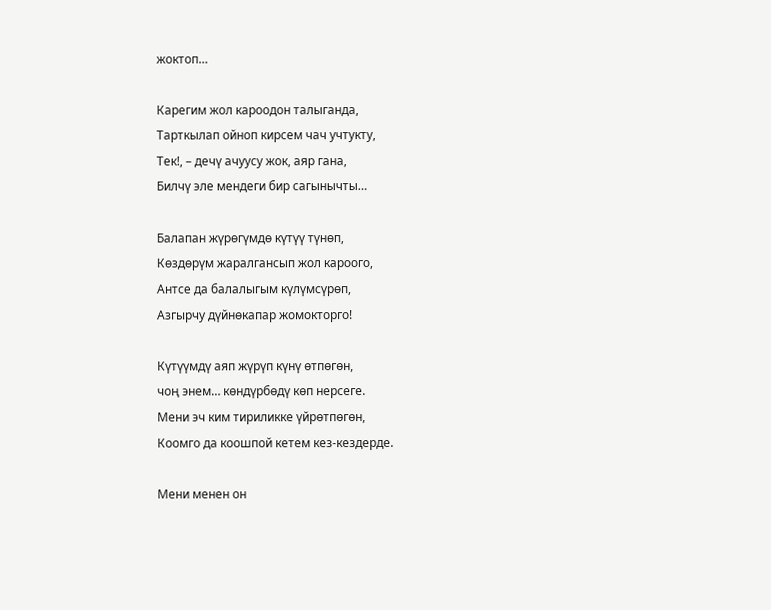жоктоп…

Карегим жол кароодон талыганда,
Тарткылап ойноп кирсем чач учтукту,
Тек!, – дечү ачуусу жок, аяр гана,
Билчү эле мендеги бир сагынычты…

Балапан жүрөгүмдө күтүү түнөп,
Көздөрүм жаралгансып жол кароого,
Антсе да балалыгым күлүмсүрөп,
Азгырчу дүйнөкапар жомокторго!

Күтүүмдү аяп жүрүп күнү өтпөгөн,
чоң энем… көндүрбөдү көп нерсеге.
Мени эч ким тириликке үйрөтпөгөн,
Коомго да коошпой кетем кез-кездерде.

Мени менен он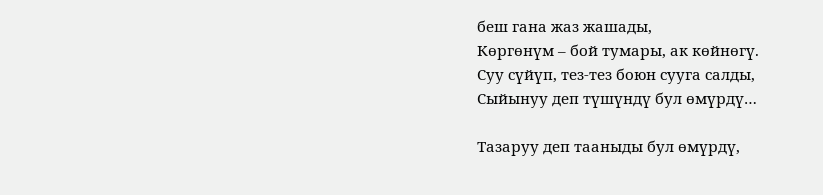беш гана жаз жашады,
Көргөнүм – бой тумары, ак көйнөгү.
Суу сүйүп, тез-тез боюн сууга салды,
Сыйынуу деп түшүндү бул өмүрдү…

Тазаруу деп тааныды бул өмүрдү,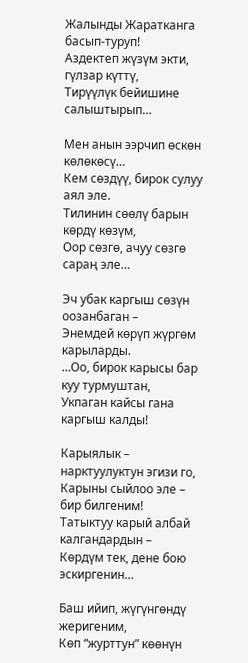Жалынды Жаратканга басып-туруп!
Аздектеп жүзүм экти, гүлзар күттү,
Тирүүлүк бейишине салыштырып…

Мен анын ээрчип өскөн көлөкөсү…
Кем сөздүү, бирок сулуу аял эле.
Тилинин сөөлү барын көрдү көзүм,
Оор сөзгө, ачуу сөзгө сараң эле…

Эч убак каргыш сөзүн оозанбаган –
Энемдей көрүп жүргөм карыларды.
…Оо, бирок карысы бар куу турмуштан,
Укпаган кайсы гана каргыш калды!

Карыялык – нарктуулуктун эгизи го,
Карыны сыйлоо эле – бир билгеним!
Татыктуу карый албай калгандардын –
Көрдүм тек, дене бою эскиргенин…

Баш ийип, жүгүнгөндү жеригеним,
Көп “журттун” көөнүн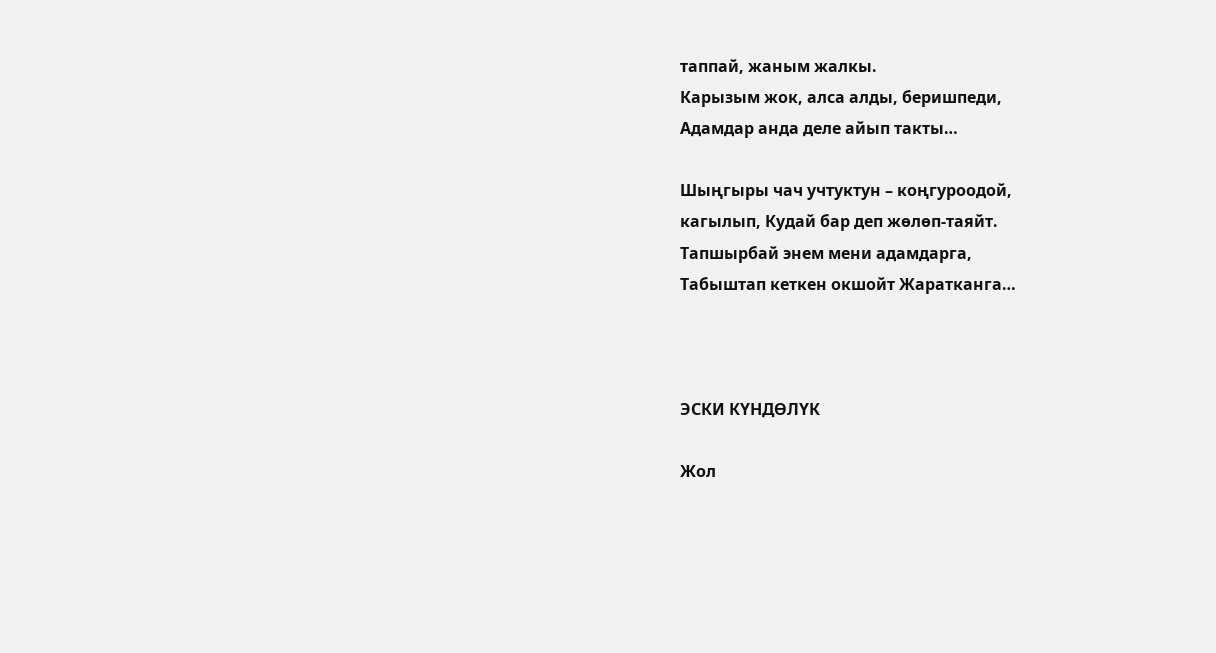таппай, жаным жалкы.
Карызым жок, алса алды, беришпеди,
Адамдар анда деле айып такты…

Шыңгыры чач учтуктун – коңгуроодой,
кагылып, Кудай бар деп жөлөп-таяйт.
Тапшырбай энем мени адамдарга,
Табыштап кеткен окшойт Жаратканга…



ЭСКИ КҮНДӨЛҮК

Жол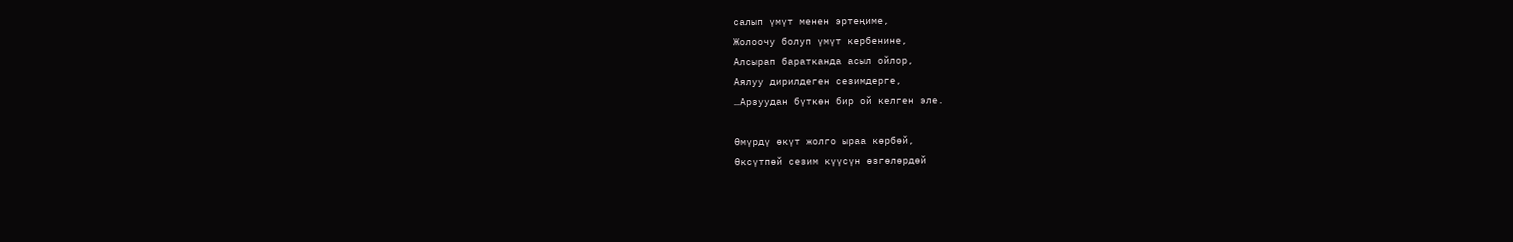салып үмүт менен эртеңиме,
Жолоочу болуп үмүт кербенине,
Алсырап баратканда асыл ойлор,
Аялуу дирилдеген сезимдерге,
…Арзуудан бүткөн бир ой келген эле.

Өмүрдү өкүт жолго ыраа көрбөй,
Өксүтпөй сезим күүсүн өзгөлөрдөй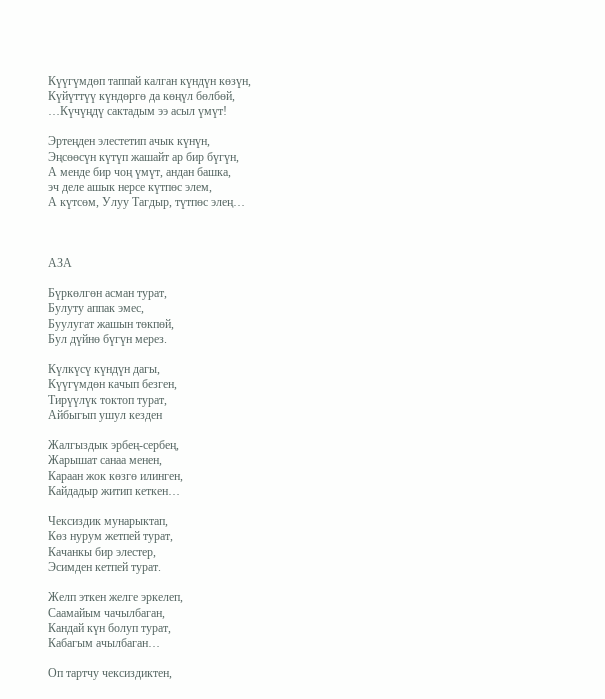Күүгүмдөп таппай калган күндүн көзүн,
Күйүттүү күндөргө да көңүл бөлбөй,
…Күчүңдү сактадым ээ асыл үмүт!

Эртеңден элестетип ачык күнүн,
Эңсөөсүн күтүп жашайт ар бир бүгүн,
А менде бир чоң үмүт, андан башка,
эч деле ашык нерсе күтпөс элем,
А күтсөм, Улуу Тагдыр, түтпөс элең…



АЗА

Бүркөлгөн асман турат,
Булуту аппак эмес,
Буулугат жашын төкпөй,
Бул дүйнө бүгүн мерез.

Күлкүсү күндүн дагы,
Күүгүмдөн качып безген,
Тирүүлүк токтоп турат,
Айбыгып ушул кезден

Жалгыздык эрбең-сербең,
Жарышат санаа менен,
Караан жок көзгө илинген,
Кайдадыр житип кеткен…

Чексиздик мунарыктап,
Көз нурум жетпей турат,
Качанкы бир элестер,
Эсимден кетпей турат.

Желп эткен желге эркелеп,
Саамайым чачылбаган,
Кандай күн болуп турат,
Кабагым ачылбаган…

Оп тартчу чексиздиктен,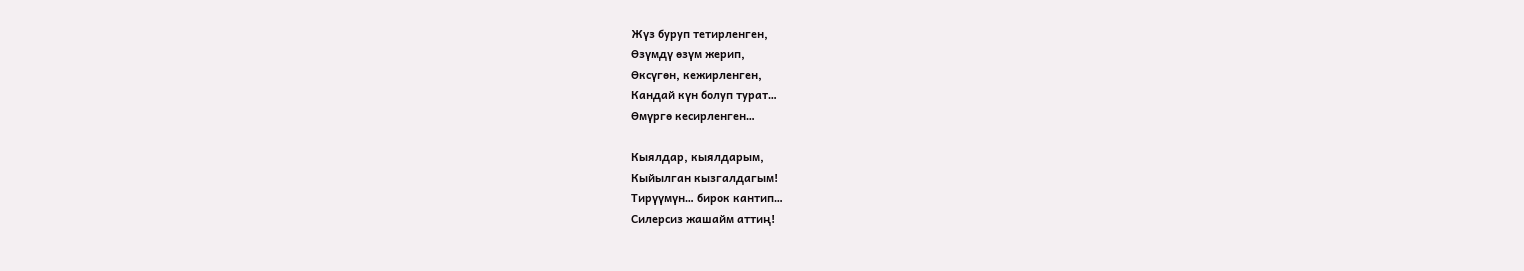Жүз буруп тетирленген,
Өзүмдү өзүм жерип,
Өксүгөн, кежирленген,
Кандай күн болуп турат…
Өмүргө кесирленген…

Кыялдар, кыялдарым,
Кыйылган кызгалдагым!
Тирүүмүн… бирок кантип…
Силерсиз жашайм аттиң!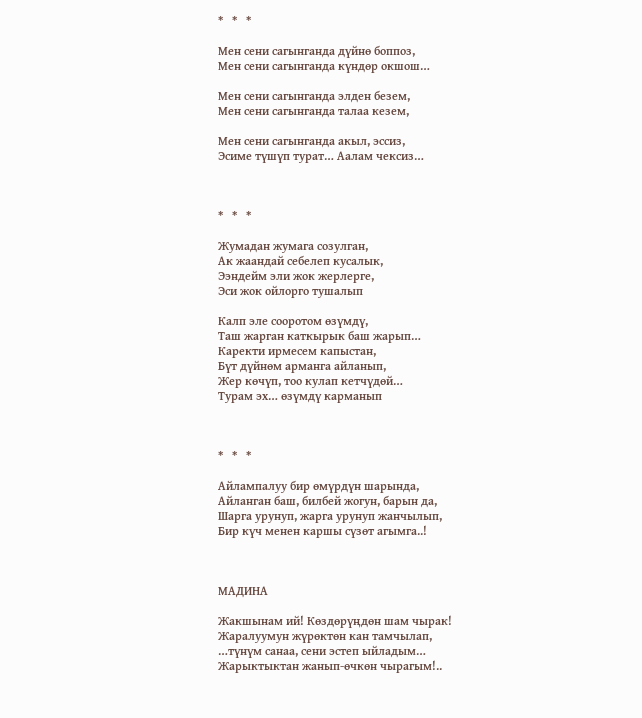*   *   *

Мен сени сагынганда дүйнө боппоз,
Мен сени сагынганда күндөр окшош…

Мен сени сагынганда элден безем,
Мен сени сагынганда талаа кезем,

Мен сени сагынганда акыл, эссиз,
Эсиме түшүп турат… Аалам чексиз…



*   *   *

Жумадан жумага созулган,
Ак жаандай себелеп кусалык,
Ээндейм эли жок жерлерге,
Эси жок ойлорго тушалып

Калп эле сооротом өзүмдү,
Таш жарган каткырык баш жарып…
Каректи ирмесем капыстан,
Бүт дүйнөм арманга айланып,
Жер көчүп, тоо кулап кетчүдөй…
Турам эх… өзүмдү карманып



*   *   *

Айлампалуу бир өмүрдүн шарында,
Айланган баш, билбей жогун, барын да,
Шарга урунуп, жарга урунуп жанчылып,
Бир күч менен каршы сүзөт агымга..!



МАДИНА

Жакшынам ий! Көздөрүңдөн шам чырак!
Жаралуумун жүрөктөн кан тамчылап,
…түнүм санаа, сени эстеп ыйладым…
Жарыктыктан жанып-өчкөн чырагым!..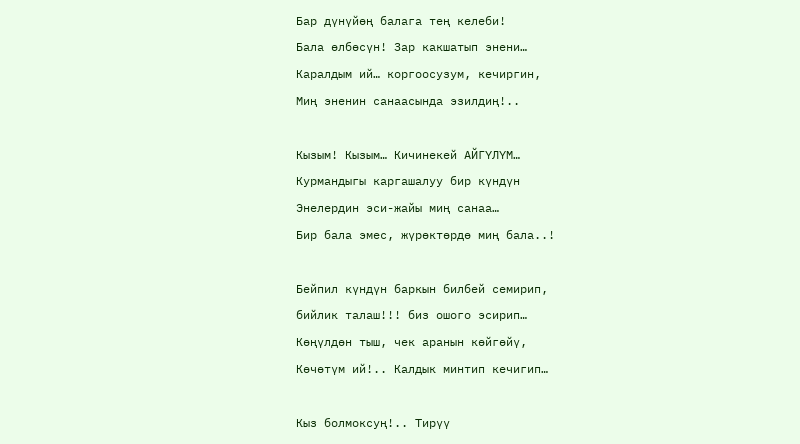Бар дүнүйөң балага тең келеби!
Бала өлбөсүн! Зар какшатып энени…
Каралдым ий… коргоосузум, кечиргин,
Миң эненин санаасында эзилдиң!..

Кызым! Кызым… Кичинекей АЙГҮЛҮМ…
Курмандыгы каргашалуу бир күндүн
Энелердин эси-жайы миң санаа…
Бир бала эмес, жүрөктөрдө миң бала..!

Бейпил күндүн баркын билбей семирип,
бийлик талаш!!! биз ошого эсирип…
Көңүлдөн тыш, чек аранын көйгөйү,
Көчөтүм ий!.. Калдык минтип кечигип…

Кыз болмоксуң!.. Тирүү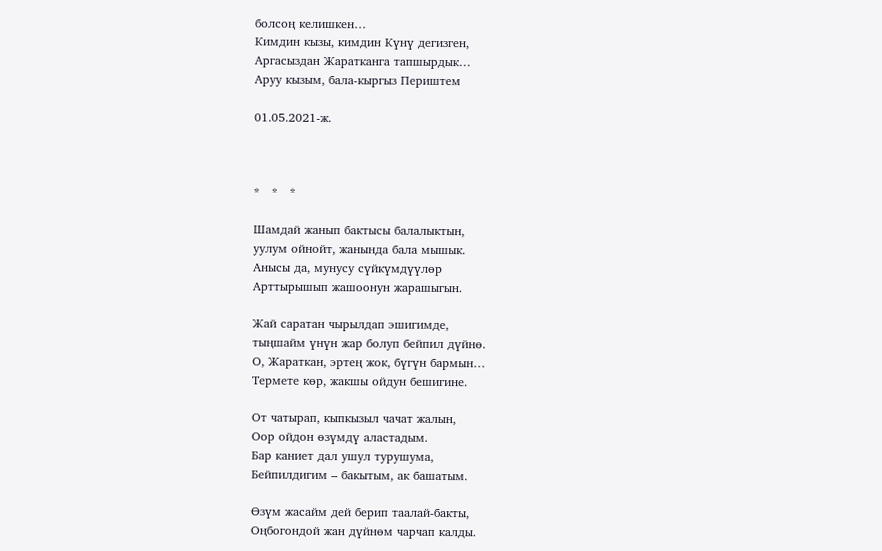болсоң келишкен…
Кимдин кызы, кимдин Күнү дегизген,
Аргасыздан Жаратканга тапшырдык…
Аруу кызым, бала-кыргыз Периштем

01.05.2021-ж.



*   *   *

Шамдай жанып бактысы балалыктын,
уулум ойнойт, жанында бала мышык.
Анысы да, мунусу сүйкүмдүүлөр
Арттырышып жашоонун жарашыгын.

Жай саратан чырылдап эшигимде,
тыңшайм үнүн жар болуп бейпил дүйнө.
О, Жараткан, эртең жок, бүгүн бармын…
Термете көр, жакшы ойдун бешигине.

От чатырап, кыпкызыл чачат жалын,
Оор ойдон өзүмдү аластадым.
Бар каниет дал ушул турушума,
Бейпилдигим – бакытым, ак башатым.

Өзүм жасайм дей берип таалай-бакты,
Оңбогондой жан дүйнөм чарчап калды.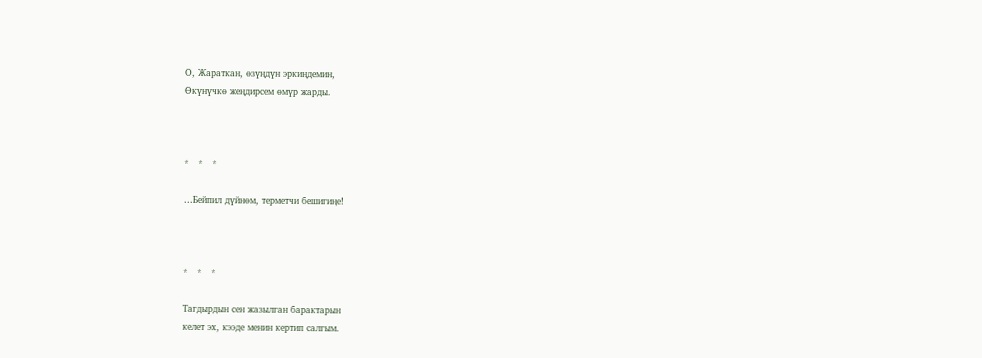О, Жараткан, өзүңдүн эркиңдемин,
Өкүнүчкө жеңдирсем өмүр жарды.



*   *   *

…Бейпил дүйнөм, терметчи бешигиңе!



*   *   *

Тагдырдын сен жазылган барактарын
келет эх, кээде менин кертип салгым.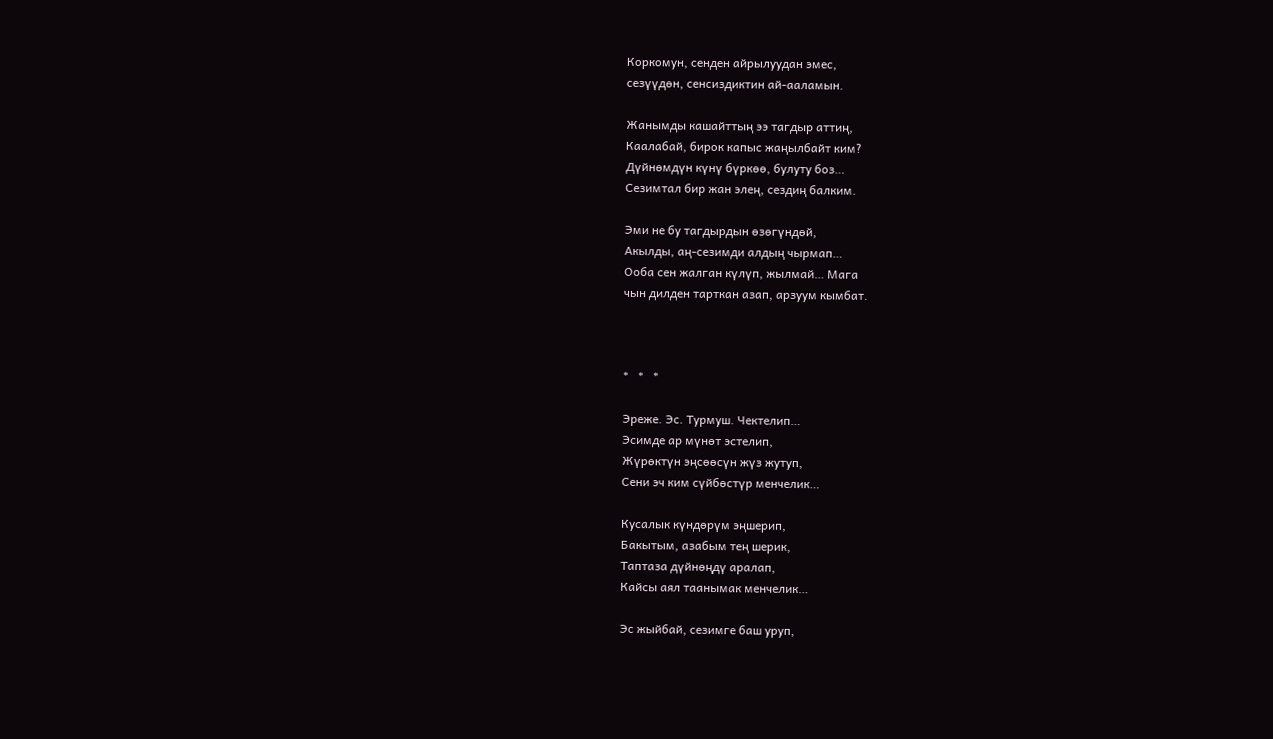Коркомун, сенден айрылуудан эмес,
сезүүдөн, сенсиздиктин ай-ааламын.

Жанымды кашайттың ээ тагдыр аттиң,
Каалабай, бирок капыс жаңылбайт ким?
Дүйнөмдүн күнү бүркөө, булуту боз…
Сезимтал бир жан элең, сездиң балким.

Эми не бу тагдырдын өзөгүндөй,
Акылды, аң-сезимди алдың чырмап…
Ооба сен жалган күлүп, жылмай… Мага
чын дилден тарткан азап, арзуум кымбат.



*   *   *

Эреже. Эс. Турмуш. Чектелип…
Эсимде ар мүнөт эстелип,
Жүрөктүн эңсөөсүн жүз жутуп,
Сени эч ким сүйбөстүр менчелик…

Кусалык күндөрүм эңшерип,
Бакытым, азабым тең шерик,
Таптаза дүйнөңдү аралап,
Кайсы аял таанымак менчелик…

Эс жыйбай, сезимге баш уруп,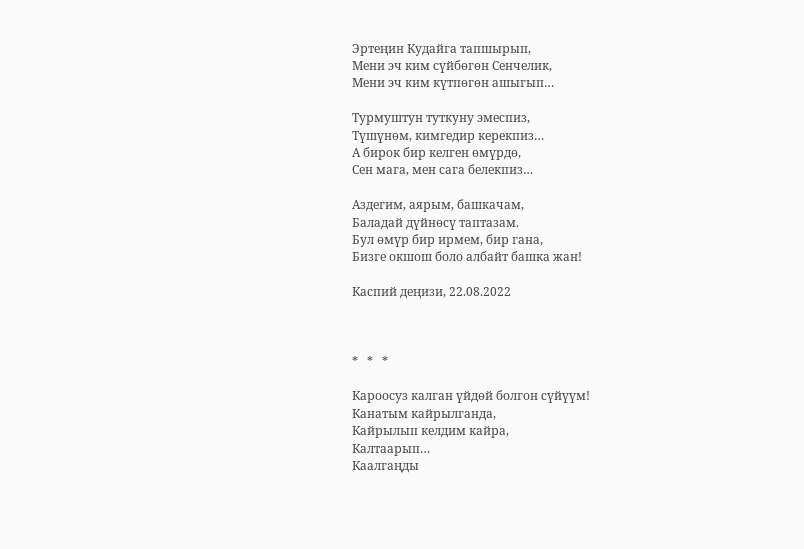Эртеңин Кудайга тапшырып,
Мени эч ким сүйбөгөн Сенчелик,
Мени эч ким күтпөгөн ашыгып…

Турмуштун туткуну эмеспиз,
Түшүнөм, кимгедир керекпиз…
А бирок бир келген өмүрдө,
Сен мага, мен сага белекпиз…

Аздегим, аярым, башкачам,
Баладай дүйнөсү таптазам.
Бул өмүр бир ирмем, бир гана,
Бизге окшош боло албайт башка жан!

Каспий деңизи, 22.08.2022



*   *   *

Кароосуз калган үйдөй болгон сүйүүм!
Канатым кайрылганда,
Кайрылып келдим кайра,
Калтаарып…
Каалгаңды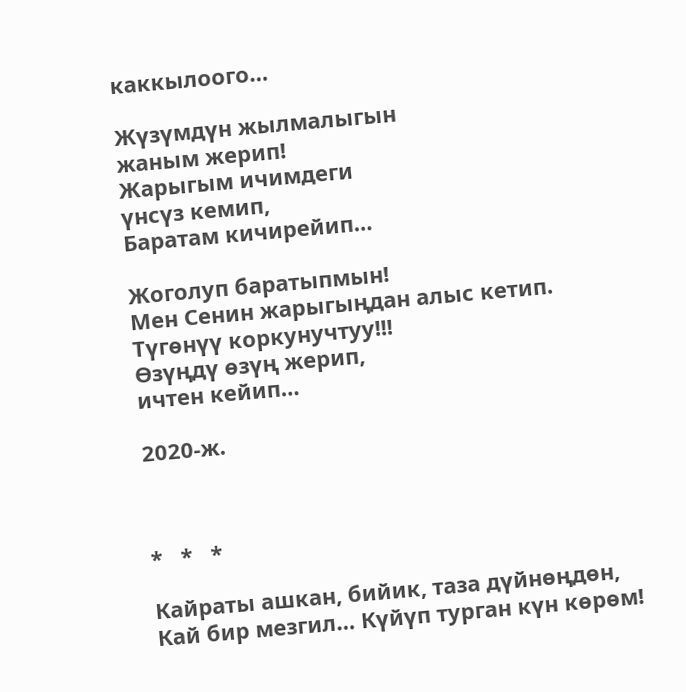каккылоого…

Жүзүмдүн жылмалыгын
жаным жерип!
Жарыгым ичимдеги
үнсүз кемип,
Баратам кичирейип…

Жоголуп баратыпмын!
Мен Сенин жарыгыңдан алыс кетип.
Түгөнүү коркунучтуу!!!
Өзүңдү өзүң жерип,
ичтен кейип…

2020-ж.



*   *   *

Кайраты ашкан, бийик, таза дүйнөңдөн,
Кай бир мезгил… Күйүп турган күн көрөм!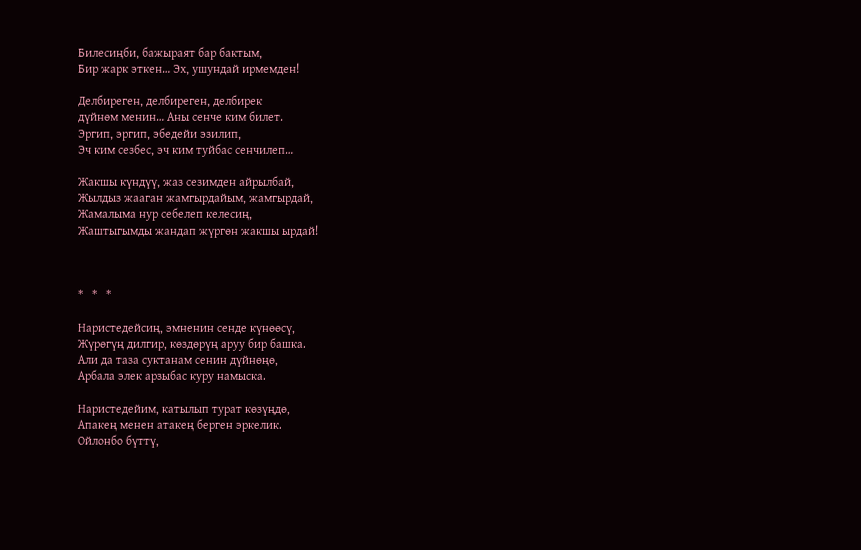Билесиңби, бажыраят бар бактым,
Бир жарк эткен… Эх, ушундай ирмемден!

Делбиреген, делбиреген, делбирек
дүйнөм менин… Аны сенче ким билет.
Эргип, эргип, эбедейи эзилип,
Эч ким сезбес, эч ким туйбас сенчилеп…

Жакшы күндүү, жаз сезимден айрылбай,
Жылдыз жааган жамгырдайым, жамгырдай,
Жамалыма нур себелеп келесиң,
Жаштыгымды жандап жүргөн жакшы ырдай!



*   *   *

Наристедейсиң, эмненин сенде күнөөсү,
Жүрөгүң дилгир, көздөрүң аруу бир башка.
Али да таза суктанам сенин дүйнөңө,
Арбала элек арзыбас куру намыска.

Наристедейим, катылып турат көзүңдө,
Апакең менен атакең берген эркелик.
Ойлонбо бүттү,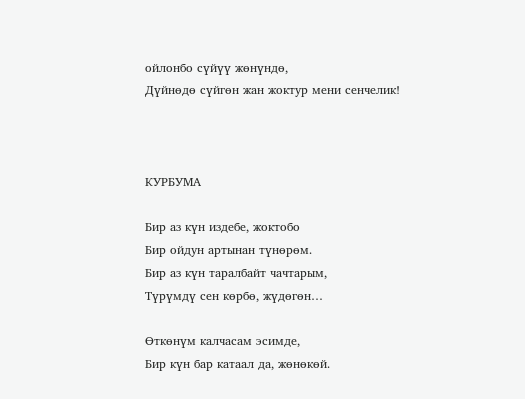ойлонбо сүйүү жөнүндө,
Дүйнөдө сүйгөн жан жоктур мени сенчелик!



КУРБУМА

Бир аз күн издебе, жоктобо
Бир ойдун артынан түнөрөм.
Бир аз күн таралбайт чачтарым,
Түрүмдү сен көрбө, жүдөгөн…

Өткөнүм калчасам эсимде,
Бир күн бар катаал да, жөнөкөй.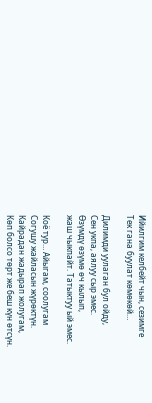Ийилгим келбейт чын, сезимге
Тек гана буулат көмөкөй…

Дилимди уулаган бул ойду,
Сен укпа, аялуу сыр эмес.
Өзүмдү өзүмө өч кылып,
жаш чыкпайт. Татыктуу ый эмес.

Коё тур… Айыгам, соолугам
Согушу жайласын жүрөктүн.
Кайрадан жадырап жолугам,
Көп болсо төрт же беш күн өтсүн.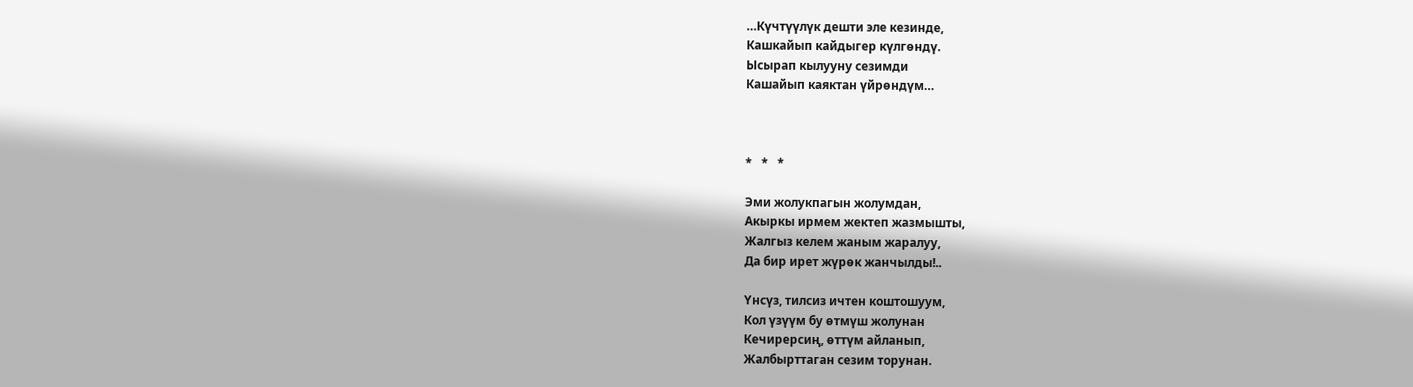…Күчтүүлүк дешти эле кезинде,
Кашкайып кайдыгер күлгөндү.
Ысырап кылууну сезимди
Кашайып каяктан үйрөндүм…



*   *   *

Эми жолукпагын жолумдан,
Акыркы ирмем жектеп жазмышты,
Жалгыз келем жаным жаралуу,
Да бир ирет жүрөк жанчылды!..

Үнсүз, тилсиз ичтен коштошуум,
Кол үзүүм бу өтмүш жолунан
Кечирерсиң, өттүм айланып,
Жалбырттаган сезим торунан.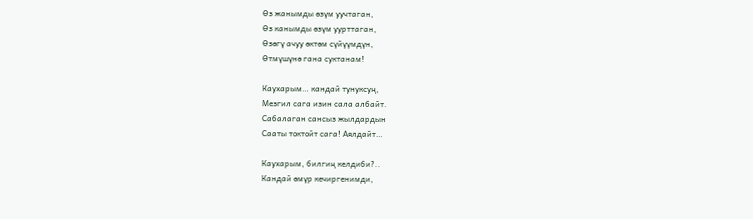Өз жанымды өзүм уучтаган,
Өз канымды өзүм уурттаган,
Өзөгү ачуу өктөм сүйүүмдүн,
Өтмүшүнө гана суктанам!

Каухарым… кандай тунуксуң,
Мезгил сага изин сала албайт.
Сабалаган сансыз жылдардын
Сааты токтойт сага! Аялдайт…

Каухарым, билгиң келдиби?..
Кандай өмүр кечиргенимди,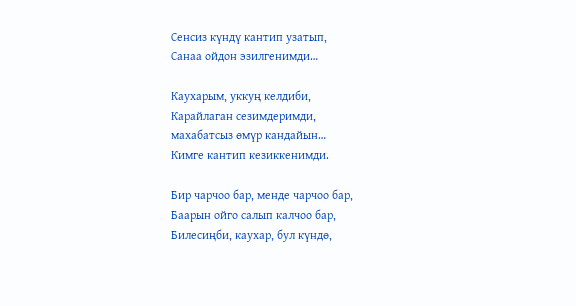Сенсиз күндү кантип узатып,
Санаа ойдон эзилгенимди…

Каухарым, уккуң келдиби,
Карайлаган сезимдеримди,
махабатсыз өмүр кандайын…
Кимге кантип кезиккенимди.

Бир чарчоо бар, менде чарчоо бар,
Баарын ойго салып калчоо бар,
Билесиңби, каухар, бул күндө,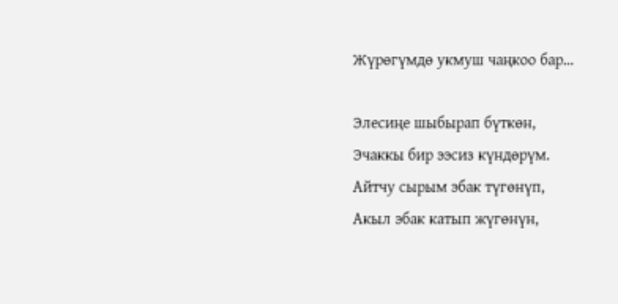Жүрөгүмдө укмуш чаңкоо бар…

Элесиңе шыбырап бүткөн,
Эчаккы бир ээсиз күндөрүм.
Айтчу сырым эбак түгөнүп,
Акыл эбак катып жүгөнүн,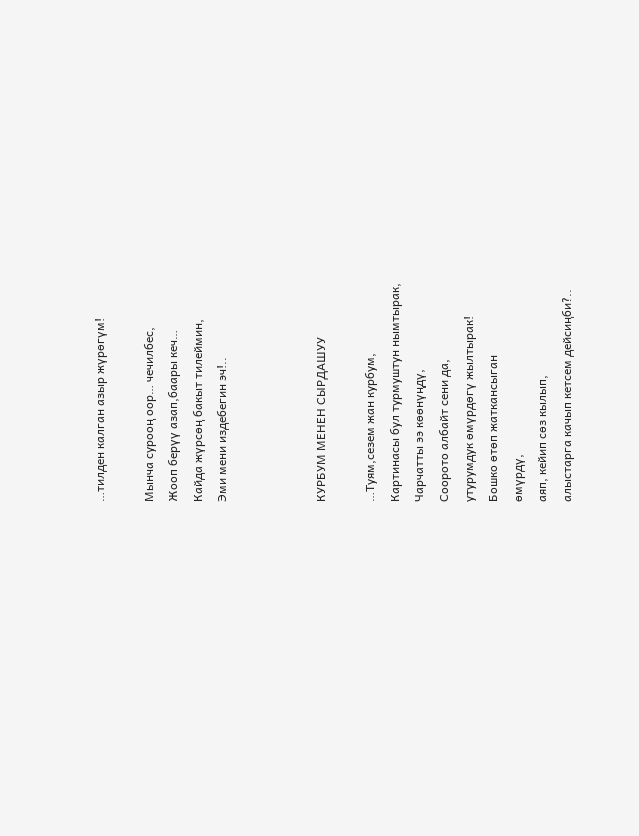…тилден калган азыр жүрөгүм!

Мынча сурооң оор… чечилбес,
Жооп берүү азап,баары кеч…
Кайда жүрсөң бакыт тилеймин,
Эми мени издебегин эч!..



КУРБУМ МЕНЕН СЫРДАШУУ

…Туям,сезем жан курбум,
Картинасы бул турмуштун нымтырак,
Чарчатты ээ көөнүңдү,
Соорото албайт сени да,
утурумдук өмүрдөгү жылтырак!
Бошко өтөп жаткансыган
өмүрдү,
аяп, кейип сөз кылып,
алыстарга качып кетсем дейсиңби?..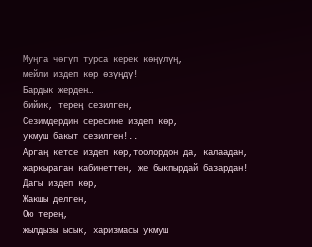Муңга чөгүп турса керек көңүлүң,
мейли издеп көр өзүңдү!
Бардык жерден…
бийик, терең сезилген,
Сезимдердин сересине издеп көр,
укмуш бакыт сезилген!..
Аргаң кетсе издеп көр,тоолордон да, калаадан,
жаркыраган кабинеттен, же быкпырдай базардан!
Дагы издеп көр,
Жакшы делген,
Ою терең,
жылдызы ысык, харизмасы укмуш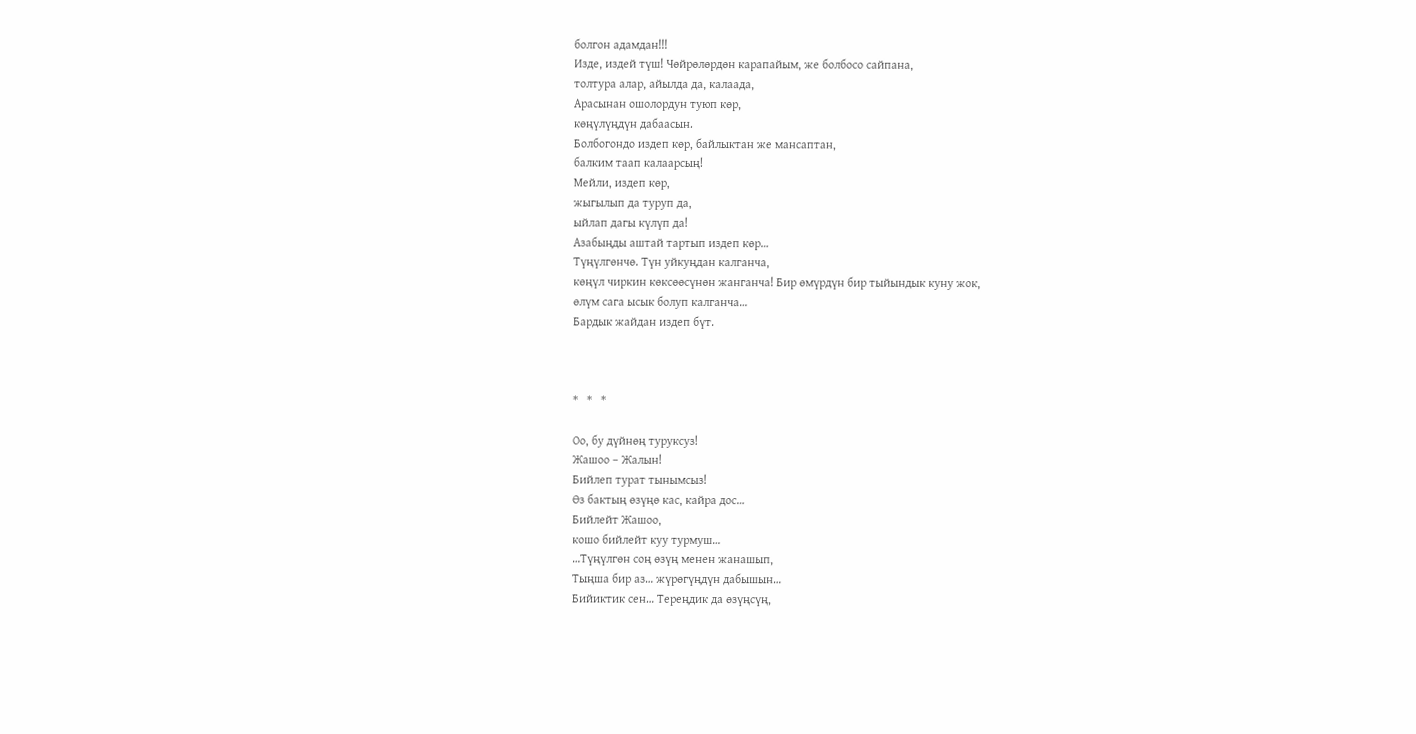болгон адамдан!!!
Изде, издей түш! Чөйрөлөрдөн карапайым, же болбосо сайпана,
толтура алар, айылда да, калаада,
Арасынан ошолордун туюп көр,
көңүлүңдүн дабаасын.
Болбогондо издеп көр, байлыктан же мансаптан,
балким таап калаарсың!
Мейли, издеп көр,
жыгылып да туруп да,
ыйлап дагы күлүп да!
Азабыңды аштай тартып издеп көр…
Түңүлгөнчө. Түн уйкуңдан калганча,
көңүл чиркин көксөөсүнөн жанганча! Бир өмүрдүн бир тыйындык куну жок,
өлүм сага ысык болуп калганча…
Бардык жайдан издеп бүт.



*   *   *

Оо, бу дүйнөң туруксуз!
Жашоо – Жалын!
Бийлеп турат тынымсыз!
Өз бактың өзүңө кас, кайра дос…
Бийлейт Жашоо,
кошо бийлейт куу турмуш…
…Түңүлгөн соң өзүң менен жанашып,
Тыңша бир аз… жүрөгүңдүн дабышын…
Бийиктик сен… Тереңдик да өзүңсүң,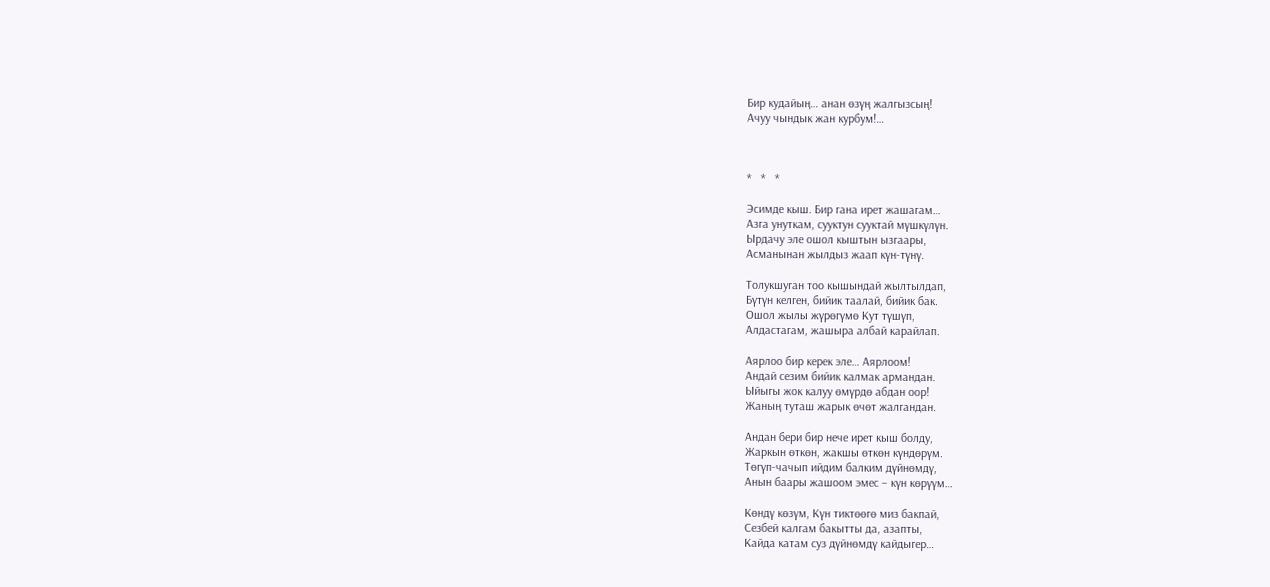Бир кудайың… анан өзүң жалгызсың!
Ачуу чындык жан курбум!…



*   *   *

Эсимде кыш. Бир гана ирет жашагам…
Азга унуткам, сууктун сууктай мүшкүлүн.
Ырдачу эле ошол кыштын ызгаары,
Асманынан жылдыз жаап күн-түнү.

Толукшуган тоо кышындай жылтылдап,
Бүтүн келген, бийик таалай, бийик бак.
Ошол жылы жүрөгүмө Кут түшүп,
Алдастагам, жашыра албай карайлап.

Аярлоо бир керек эле… Аярлоом!
Андай сезим бийик калмак армандан.
Ыйыгы жок калуу өмүрдө абдан оор!
Жаның туташ жарык өчөт жалгандан.

Андан бери бир нече ирет кыш болду,
Жаркын өткөн, жакшы өткөн күндөрүм.
Төгүп-чачып ийдим балким дүйнөмдү,
Анын баары жашоом эмес – күн көрүүм…

Көндү көзүм, Күн тиктөөгө миз бакпай,
Сезбей калгам бакытты да, азапты,
Кайда катам суз дүйнөмдү кайдыгер…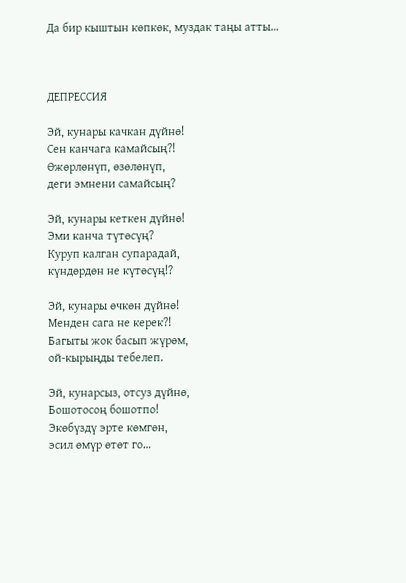Да бир кыштын көпкөк, муздак таңы атты…



ДЕПРЕССИЯ

Эй, кунары качкан дүйнө!
Сен канчага камайсың?!
Өжөрлөнүп, өзөлөнүп,
деги эмнени самайсың?

Эй, кунары кеткен дүйнө!
Эми канча түтөсүң?
Куруп калган супарадай,
күндөрдөн не күтөсүң!?

Эй, кунары өчкөн дүйнө!
Менден сага не керек?!
Багыты жок басып жүрөм,
ой-кырыңды тебелеп.

Эй, кунарсыз, отсуз дүйнө,
Бошотосоң бошотпо!
Экөбүздү эрте көмгөн,
эсил өмүр өтөт го…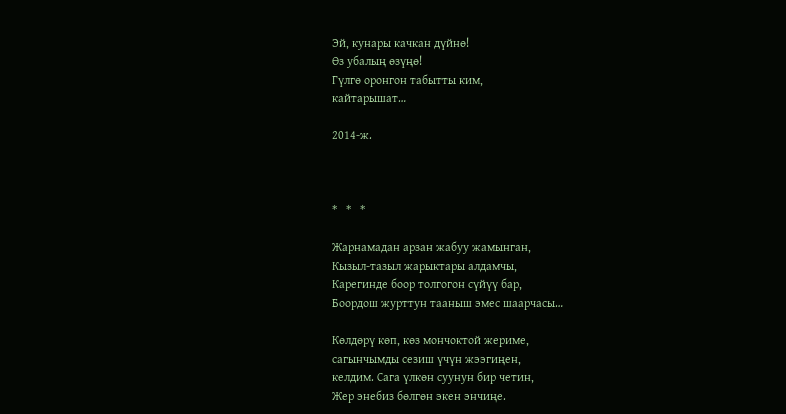Эй, кунары качкан дүйнө!
Өз убалың өзүңө!
Гүлгө оронгон табытты ким,
кайтарышат…

2014-ж.



*   *   *

Жарнамадан арзан жабуу жамынган,
Кызыл-тазыл жарыктары алдамчы,
Карегинде боор толгогон сүйүү бар,
Боордош журттун тааныш эмес шаарчасы…

Көлдөрү көп, көз мончоктой жериме,
сагынчымды сезиш үчүн жээгиңен,
келдим. Сага үлкөн суунун бир четин,
Жер энебиз бөлгөн экен энчиңе.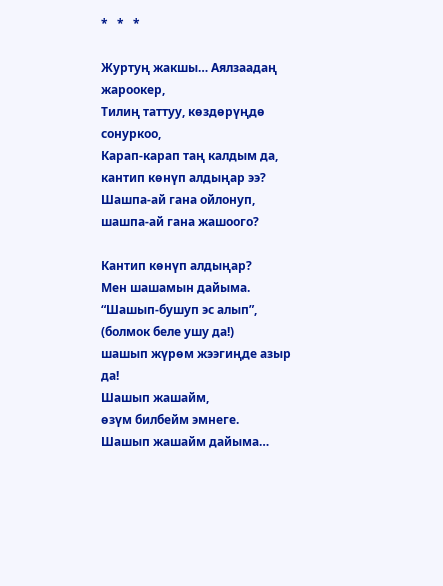*   *   *

Журтуң жакшы… Аялзаадаң жароокер,
Тилиң таттуу, көздөрүңдө сонуркоо,
Карап-карап таң калдым да, кантип көнүп алдыңар ээ?
Шашпа-ай гана ойлонуп, шашпа-ай гана жашоого?

Кантип көнүп алдыңар?
Мен шашамын дайыма.
“Шашып-бушуп эс алып”,
(болмок беле ушу да!)
шашып жүрөм жээгиңде азыр да!
Шашып жашайм,
өзүм билбейм эмнеге.
Шашып жашайм дайыма…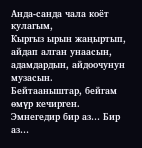Анда-санда чала коёт кулагым,
Кыргыз ырын жаңыртып,
айдап алган унаасын,
адамдардын, айдоочунун музасын.
Бейтааныштар, бейгам өмүр кечирген.
Эмнегедир бир аз… Бир аз…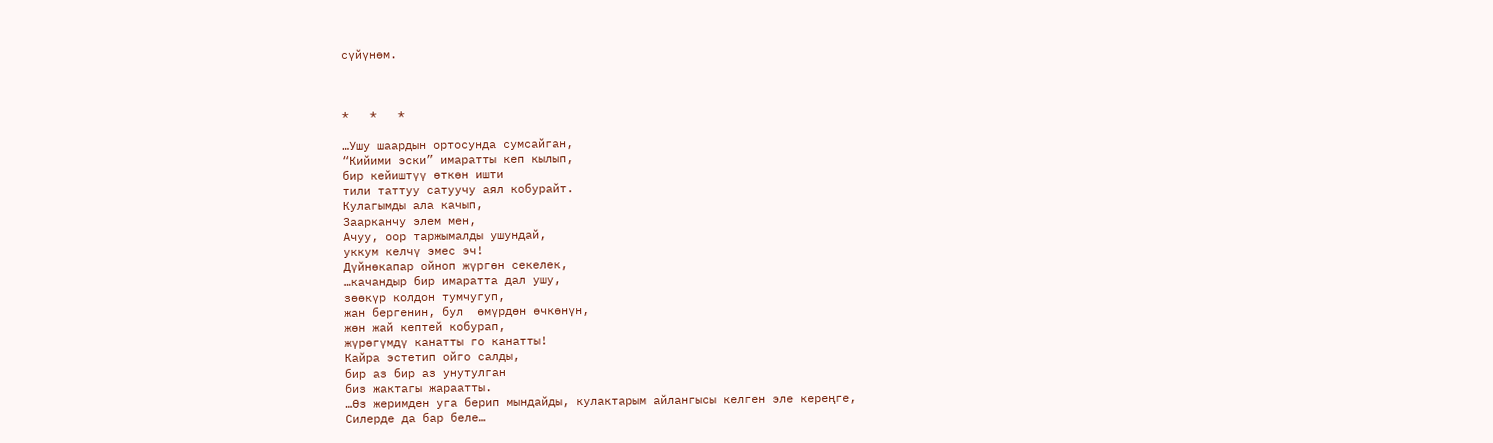сүйүнөм.



*   *   *

…Ушу шаардын ортосунда сумсайган,
“Кийими эски” имаратты кеп кылып,
бир кейиштүү өткөн ишти
тили таттуу сатуучу аял кобурайт.
Кулагымды ала качып,
Заарканчу элем мен,
Ачуу, оор таржымалды ушундай,
уккум келчү эмес эч!
Дүйнөкапар ойноп жүргөн секелек,
…качандыр бир имаратта дал ушу,
зөөкүр колдон тумчугуп,
жан бергенин, бул  өмүрдөн өчкөнүн,
жөн жай кептей кобурап,
жүрөгүмдү канатты го канатты!
Кайра эстетип ойго салды,
бир аз бир аз унутулган
биз жактагы жараатты.
…Өз жеримден уга берип мындайды, кулактарым айлангысы келген эле кереңге,
Силерде да бар беле…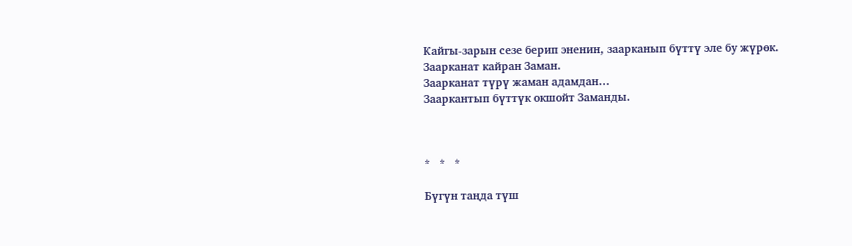Кайгы-зарын сезе берип эненин, заарканып бүттү эле бу жүрөк.
Заарканат кайран Заман.
Заарканат түрү жаман адамдан…
Зааркантып бүттүк окшойт Заманды.



*   *   *

Бүгүн таңда түш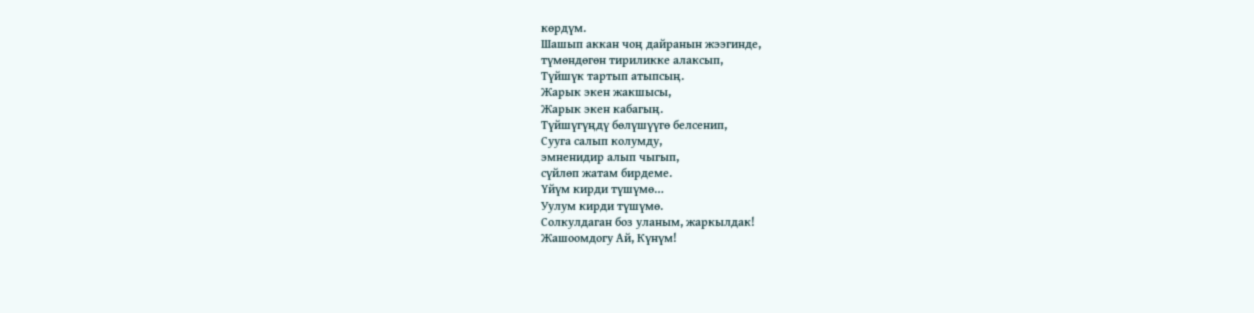көрдүм.
Шашып аккан чоң дайранын жээгинде,
түмөндөгөн тириликке алаксып,
Түйшүк тартып атыпсың.
Жарык экен жакшысы,
Жарык экен кабагың.
Түйшүгүңдү бөлүшүүгө белсенип,
Сууга салып колумду,
эмненидир алып чыгып,
сүйлөп жатам бирдеме.
Үйүм кирди түшүмө…
Уулум кирди түшүмө.
Солкулдаган боз уланым, жаркылдак!
Жашоомдогу Ай, Күнүм!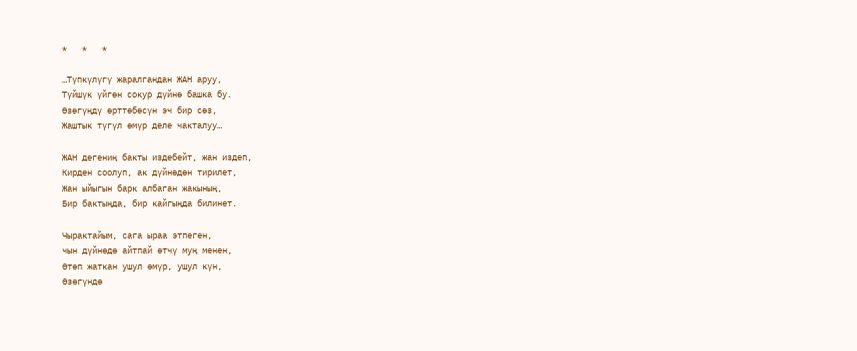*   *   *

…Түпкүлүгү жаралгандан ЖАН аруу,
Түйшүк үйгөн сокур дүйнө башка бу.
Өзөгүңдү өрттөбөсүн эч бир сөз,
Жаштык түгүл өмүр деле чакталуу…

ЖАН дегениң бакты издебейт, жан издеп,
Кирден соолуп, ак дүйнөдөн тирилет,
Жан ыйыгын барк албаган жакының,
Бир бактыңда, бир кайгыңда билинет.

Чырактайым, сага ыраа этпеген,
чын дүйнөдө айтпай өтчү муң менен,
Өтөп жаткан ушул өмүр, ушул күн,
Өзөгүндө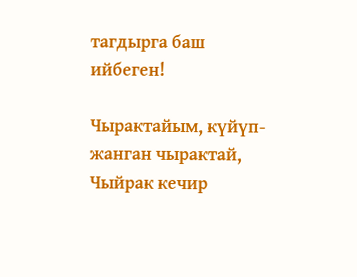тагдырга баш ийбеген!

Чырактайым, күйүп-жанган чырактай,
Чыйрак кечир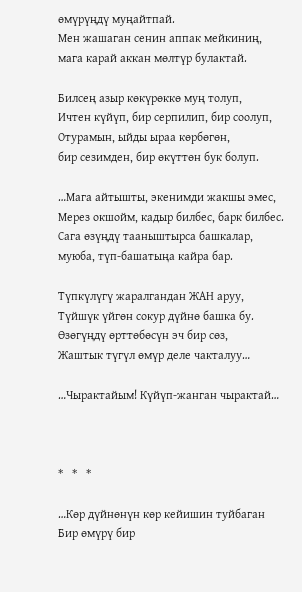өмүрүңдү муңайтпай.
Мен жашаган сенин аппак мейкиниң,
мага карай аккан мөлтүр булактай.

Билсең азыр көкүрөккө муң толуп,
Ичтен күйүп, бир серпилип, бир соолуп,
Отурамын, ыйды ыраа көрбөгөн,
бир сезимден, бир өкүттөн бук болуп.

…Мага айтышты, экенимди жакшы эмес,
Мерез окшойм, кадыр билбес, барк билбес.
Сага өзүңдү тааныштырса башкалар,
муюба, түп-башатыңа кайра бар.

Түпкүлүгү жаралгандан ЖАН аруу,
Түйшүк үйгөн сокур дүйнө башка бу.
Өзөгүңдү өрттөбөсүн эч бир сөз,
Жаштык түгүл өмүр деле чакталуу…

…Чырактайым! Күйүп-жанган чырактай…



*   *   *

…Көр дүйнөнүн көр кейишин туйбаган
Бир өмүрү бир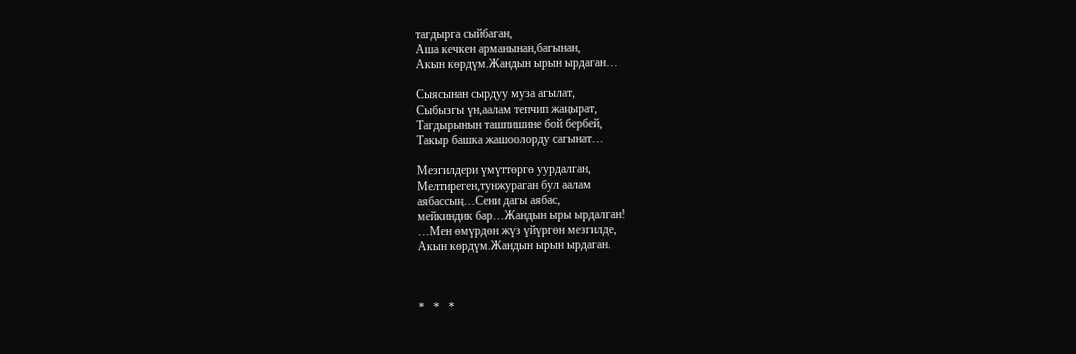тагдырга сыйбаган,
Аша кечкен арманынан,багынан,
Акын көрдүм.Жандын ырын ырдаган…

Сыясынан сырдуу муза агылат,
Сыбызгы үн,аалам тепчип жаңырат,
Тагдырынын ташпишине бой бербей,
Такыр башка жашоолорду сагынат…

Мезгилдери үмүттөргө уурдалган,
Мелтиреген,тунжураган бул аалам
аябассың…Сени дагы аябас,
мейкиндик бар…Жандын ыры ырдалган!
…Мен өмүрдөн жүз үйүргөн мезгилде,
Акын көрдүм.Жандын ырын ырдаган.



*   *   *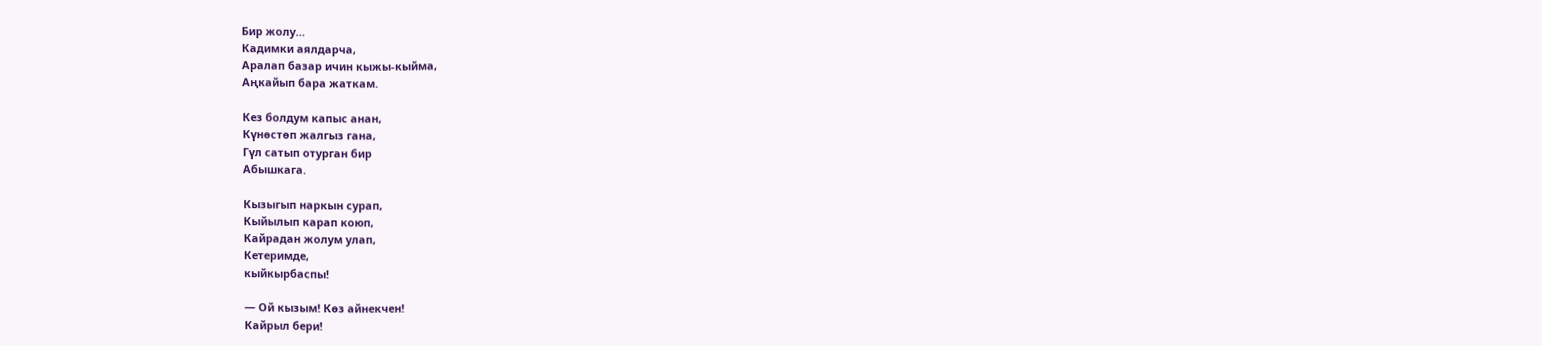Бир жолу…
Кадимки аялдарча,
Аралап базар ичин кыжы-кыйма,
Аңкайып бара жаткам.

Кез болдум капыс анан,
Күнөстөп жалгыз гана,
Гүл сатып отурган бир
Абышкага.

Кызыгып наркын сурап,
Кыйылып карап коюп,
Кайрадан жолум улап,
Кетеримде,
кыйкырбаспы!

— Ой кызым! Көз айнекчен!
Кайрыл бери!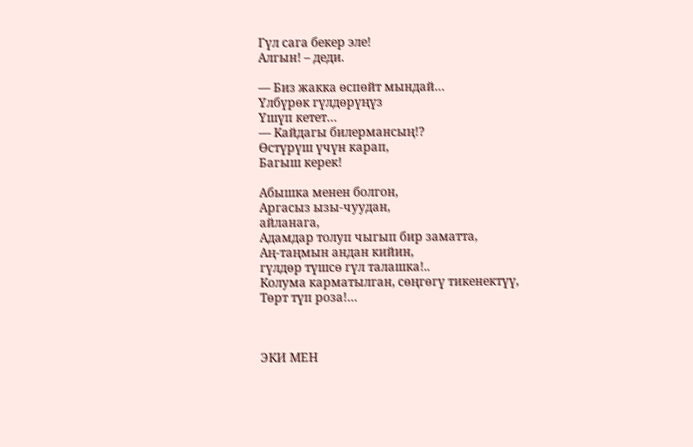Гүл сага бекер эле!
Алгын! – деди.

— Биз жакка өспөйт мындай…
Үлбүрөк гүлдөрүңүз
Үшүп кетет…
— Кайдагы билермансың!?
Өстүрүш үчүн карап,
Багыш керек!

Абышка менен болгон,
Аргасыз ызы-чуудан,
айланага,
Адамдар толуп чыгып бир заматта,
Аң-таңмын андан кийин,
гүлдөр түшсө гүл талашка!..
Колума карматылган, сөңгөгү тикенектүү,
Төрт түп роза!…



ЭКИ МЕН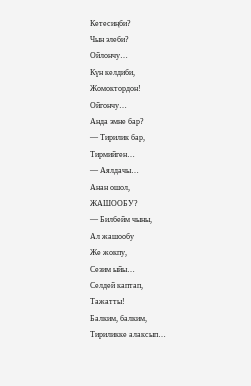Кетесиңби?
Чын элеби?
Ойлончу…
Күн келдиби,
Жомоктордон!
Ойгончу…
Анда эмне бар?
— Тирилик бар,
Тирмийген…
— Аялдачы…
Анан ошол,
ЖАШООБУ?
— Билбейм чыны,
Ал жашообу
Же жокпу,
Сезим ыйы…
Селдей каптап,
Тажатты!
Балким, балким,
Тириликке алаксып…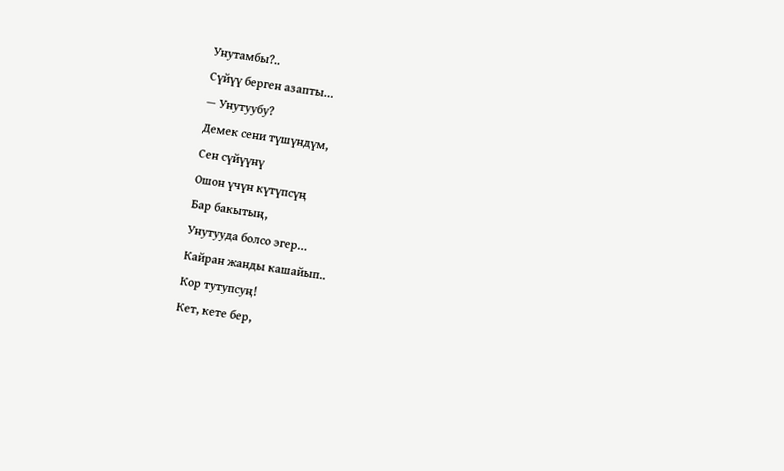Унутамбы?..
Сүйүү берген азапты…
— Унутуубу?
Демек сени түшүндүм,
Сен сүйүүнү
Ошон үчүн күтүпсүң
Бар бакытың,
Унутууда болсо эгер…
Кайран жанды кашайып..
Кор тутупсуң!
Кет, кете бер,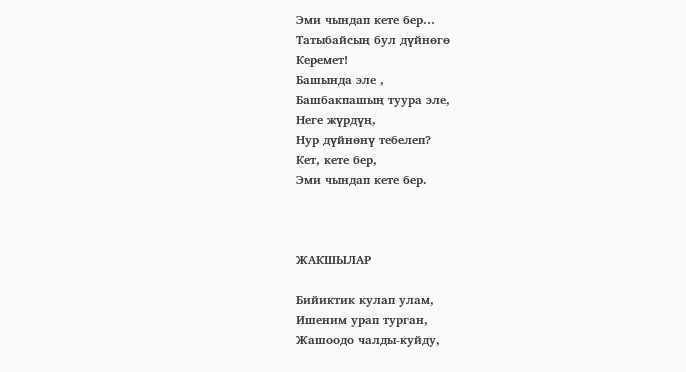Эми чындап кете бер…
Татыбайсың бул дүйнөгө
Керемет!
Башында эле ,
Башбакпашың туура эле,
Неге жүрдүң,
Нур дүйнөнү тебелеп?
Кет, кете бер,
Эми чындап кете бер.



ЖАКШЫЛАР

Бийиктик кулап улам,
Ишеним урап турган,
Жашоодо чалды-куйду,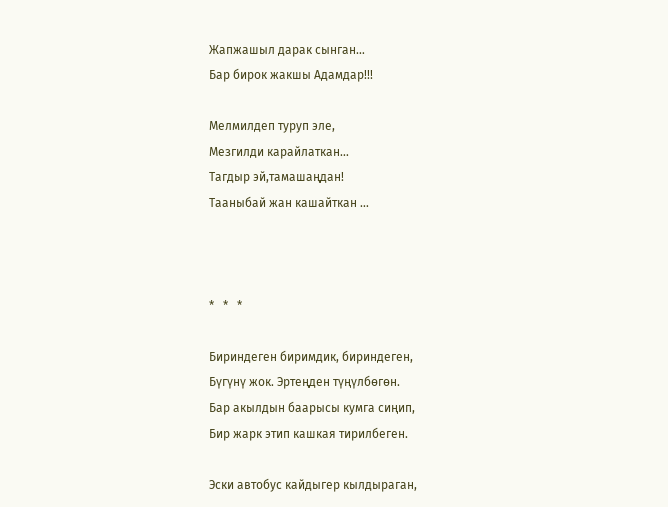Жапжашыл дарак сынган…
Бар бирок жакшы Адамдар!!!

Мелмилдеп туруп эле,
Мезгилди карайлаткан…
Тагдыр эй,тамашаңдан!
Тааныбай жан кашайткан …



*   *   *

Бириндеген биримдик, бириндеген,
Бүгүнү жок. Эртеңден түңүлбөгөн.
Бар акылдын баарысы кумга сиңип,
Бир жарк этип кашкая тирилбеген.

Эски автобус кайдыгер кылдыраган,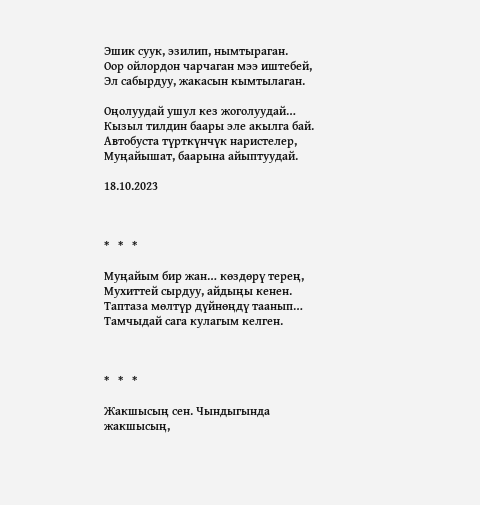Эшик суук, эзилип, нымтыраган.
Оор ойлордон чарчаган мээ иштебей,
Эл сабырдуу, жакасын кымтылаган.

Оңолуудай ушул кез жоголуудай…
Кызыл тилдин баары эле акылга бай.
Автобуста түрткүнчүк наристелер,
Муңайышат, баарына айыптуудай.

18.10.2023



*   *   *

Муңайым бир жан… көздөрү терең,
Мухиттей сырдуу, айдыңы кенен.
Таптаза мөлтүр дүйнөңдү таанып…
Тамчыдай сага кулагым келген.



*   *   *

Жакшысың сен. Чындыгында жакшысың,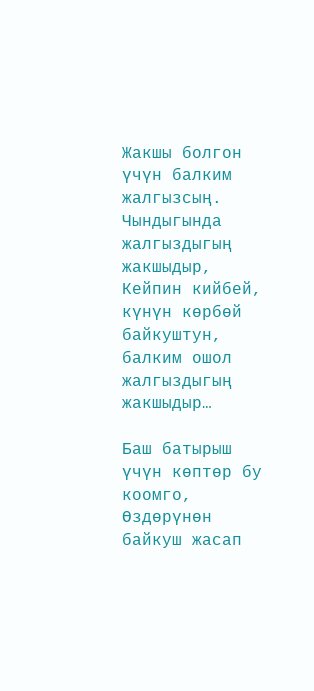Жакшы болгон үчүн балким жалгызсың.
Чындыгында жалгыздыгың жакшыдыр,
Кейпин кийбей, күнүн көрбөй байкуштун,
балким ошол жалгыздыгың жакшыдыр…

Баш батырыш үчүн көптөр бу коомго,
Өздөрүнөн байкуш жасап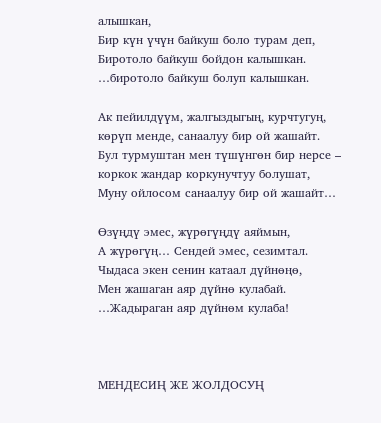алышкан,
Бир күн үчүн байкуш боло турам деп,
Биротоло байкуш бойдон калышкан.
…биротоло байкуш болуп калышкан.

Ак пейилдүүм, жалгыздыгың, курчтугуң,
көрүп менде, санаалуу бир ой жашайт.
Бул турмуштан мен түшүнгөн бир нерсе –
коркок жандар коркунучтуу болушат,
Муну ойлосом санаалуу бир ой жашайт…

Өзүңдү эмес, жүрөгүңдү аяймын,
А жүрөгүң… Сендей эмес, сезимтал.
Чыдаса экен сенин катаал дүйнөңө,
Мен жашаган аяр дүйнө кулабай.
…Жадыраган аяр дүйнөм кулаба!



МЕНДЕСИҢ ЖЕ ЖОЛДОСУҢ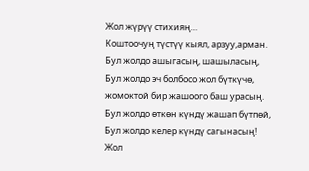Жол жүрүү стихияң…
Коштоочуң түстүү кыял, арзуу,арман.
Бул жолдо ашыгасың, шашыласың,
Бул жолдо эч болбосо жол бүткүчө,
жомоктой бир жашоого баш урасың.
Бул жолдо өткөн күндү жашап бүтпөй,
Бул жолдо келер күндү сагынасың!
Жол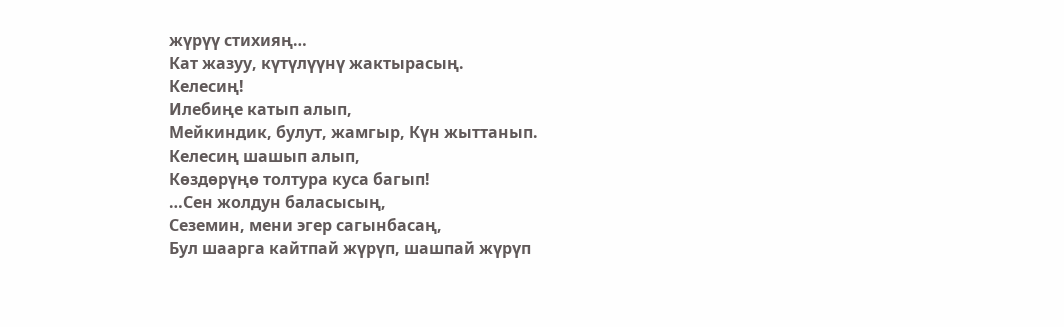жүрүү стихияң…
Кат жазуу, күтүлүүнү жактырасың.
Келесиң!
Илебиңе катып алып,
Мейкиндик, булут, жамгыр, Күн жыттанып.
Келесиң шашып алып,
Көздөрүңө толтура куса багып!
…Сен жолдун баласысың,
Сеземин, мени эгер сагынбасаң,
Бул шаарга кайтпай жүрүп, шашпай жүрүп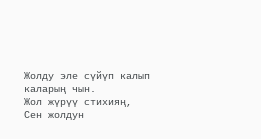Жолду эле сүйүп калып каларың чын.
Жол жүрүү стихияң,
Сен жолдун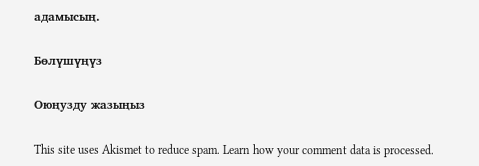адамысың.

Бөлүшүңүз

Оюңузду жазыңыз

This site uses Akismet to reduce spam. Learn how your comment data is processed.